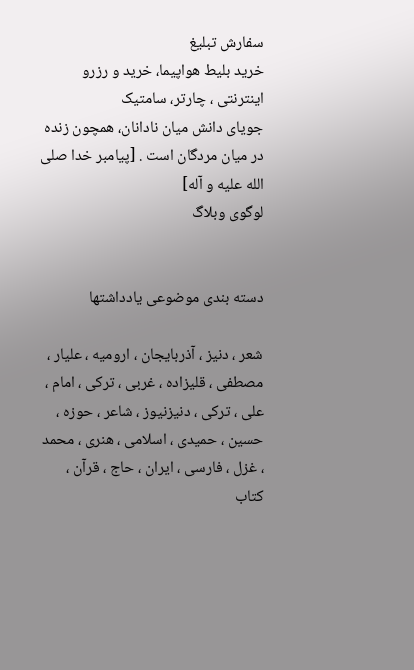سفارش تبلیغ
خرید بلیط هواپیما، خرید و رزرو اینترنتی ، چارتر، سامتیک
جویای دانش میان نادانان، همچون زنده در میان مردگان است . [پیامبر خدا صلی الله علیه و آله]
لوگوی وبلاگ


دسته بندی موضوعی یادداشتها

شعر ، دنیز ، آذربایجان ، ارومیه ، علیار ، مصطفی ، قلیزاده ، غربی ، ترکی ، امام ، علی ، ترکی ، دنیزنیوز ، شاعر ، حوزه ، حسین ، حمیدی ، اسلامی ، هنری ، محمد ، غزل ، فارسی ، ایران ، حاج ، قرآن ، کتاب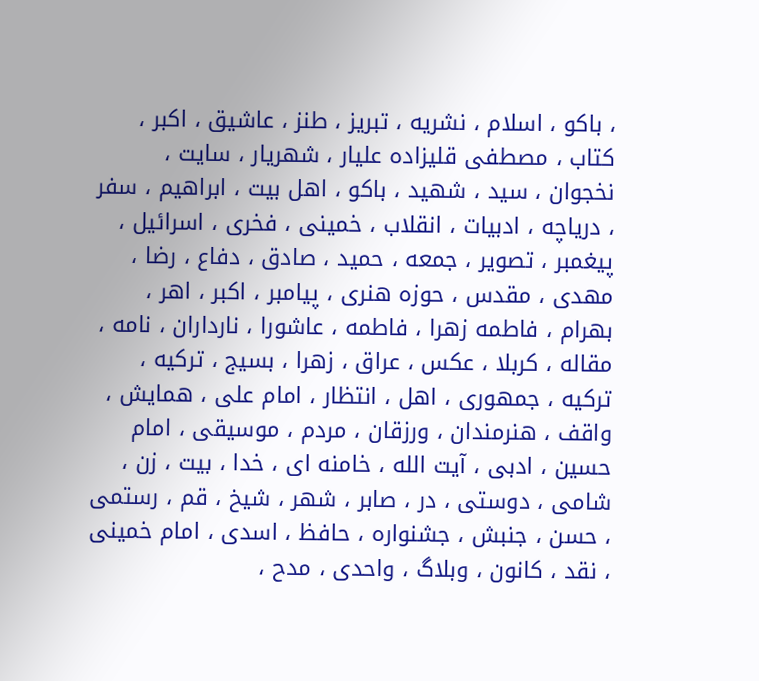، باکو ، اسلام ، نشریه ، تبریز ، طنز ، عاشیق ، اکبر ، کتاب ، مصطفی قلیزاده علیار ، شهریار ، سایت ، نخجوان ، سید ، شهید ، باکو ، اهل بیت ، ابراهیم ، سفر ، دریاچه ، ادبیات ، انقلاب ، خمینی ، فخری ، اسرائیل ، پیغمبر ، تصویر ، جمعه ، حمید ، صادق ، دفاع ، رضا ، مهدی ، مقدس ، حوزه هنری ، پیامبر ، اکبر ، اهر ، بهرام ، فاطمه زهرا ، فاطمه ، عاشورا ، نارداران ، نامه ، مقاله ، کربلا ، عکس ، عراق ، زهرا ، بسیج ، ترکیه ، ترکیه ، جمهوری ، اهل ، انتظار ، امام علی ، همایش ، واقف ، هنرمندان ، ورزقان ، مردم ، موسیقی ، امام حسین ، ادبی ، آیت الله ، خامنه ای ، خدا ، بیت ، زن ، شامی ، دوستی ، در ، صابر ، شهر ، شیخ ، قم ، رستمی ، حسن ، جنبش ، جشنواره ، حافظ ، اسدی ، امام خمینی ، نقد ، کانون ، وبلاگ ، واحدی ، مدح ،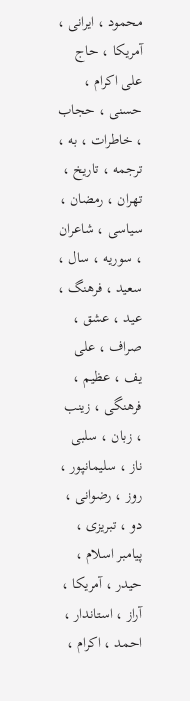محمود ، ایرانی ، آمریکا ، حاج علی اکرام ، حسنی ، حجاب ، خاطرات ، به ، ترجمه ، تاریخ ، تهران ، رمضان ، سیاسی ، شاعران ، سوریه ، سال ، سعید ، فرهنگ ، عید ، عشق ، صراف ، علی یف ، عظیم ، فرهنگی ، زینب ، زبان ، سلبی ناز ، سلیمانپور ، روز ، رضوانی ، دو ، تبریزی ، پیامبر اسلام ، حیدر ، آمریکا ، آراز ، استاندار ، احمد ، اکرام ،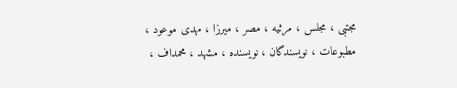مجتبی ، مجلس ، مرثیه ، مصر ، میرزا ، مهدی موعود ، مطبوعات ، نویسندگان ، نویسنده ، مشهد ، محمداف ،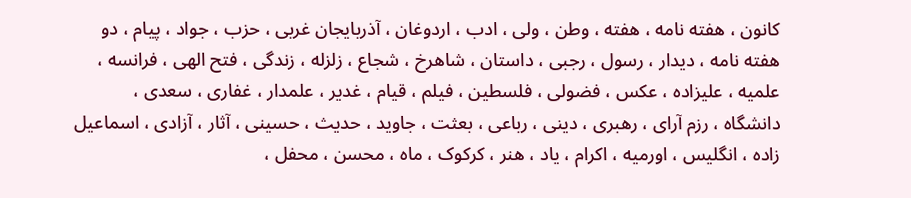کانون ، هفته نامه ، هفته ، وطن ، ولی ، ادب ، اردوغان ، آذربایجان غربی ، حزب ، جواد ، پیام ، دو هفته نامه ، دیدار ، رسول ، رجبی ، داستان ، شاهرخ ، شجاع ، زلزله ، زندگی ، فتح الهی ، فرانسه ، علمیه ، علیزاده ، عکس ، فضولی ، فلسطین ، فیلم ، قیام ، غدیر ، علمدار ، غفاری ، سعدی ، دانشگاه ، رزم آرای ، رهبری ، دینی ، رباعی ، بعثت ، جاوید ، حدیث ، حسینی ، آثار ، آزادی ، اسماعیل زاده ، انگلیس ، اورمیه ، اکرام ، یاد ، هنر ، کرکوک ، ماه ، محسن ، محفل ،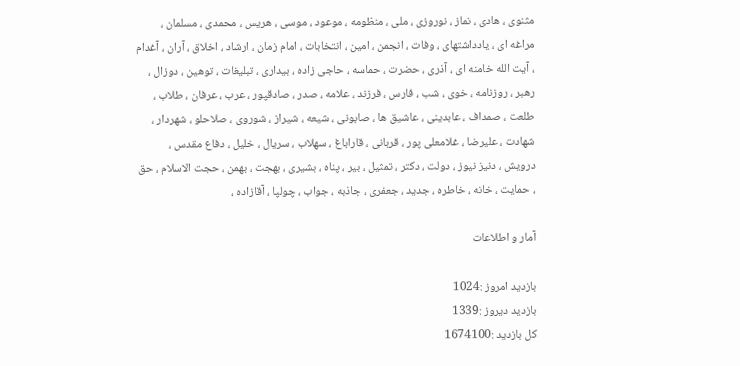مثنوی ، هادی ، نماز ، نوروزی ، ملی ، منظومه ، موعود ، موسی ، هریس ، محمدی ، مسلمان ، مراغه ای ، یادداشتهای ، وفات ، انجمن ، امین ، انتخابات ، امام زمان ، ارشاد ، اخلاق ، آران ، آغدام ، آیت الله خامنه ای ، آذری ، حضرت ، حماسه ، حاجی زاده ، بیداری ، تبلیغات ، توهین ، دوزال ، رهبر ، روزنامه ، خوی ، شب ، فارس ، فرزند ، علامه ، صدر ، صادقپور ، عرب ، عرفان ، طلاب ، طلعت ، صمداف ، عابدینی ، عاشیق ها ، صابونی ، شیعه ، شیراز ، شوروی ، صلاحلو ، شهردار ، شهادت ، علیرضا ، غلامعلی پور ، قربانی ، قاراباغ ، سهلاب ، سریال ، خلیل ، دفاع مقدس ، درویش ، دنیز نیوز ، دولت ، دکتر ، تمثیل ، بیر ، پناه ، بشیری ، بهجت ، بهمن ، حجت الاسلام ، حق ، حمایت ، خانه ، خاطره ، جدید ، جعفری ، جاذبه ، جواب ، چولپا ، آقازاده ،

آمار و اطلاعات

بازدید امروز :1024
بازدید دیروز :1339
کل بازدید :1674100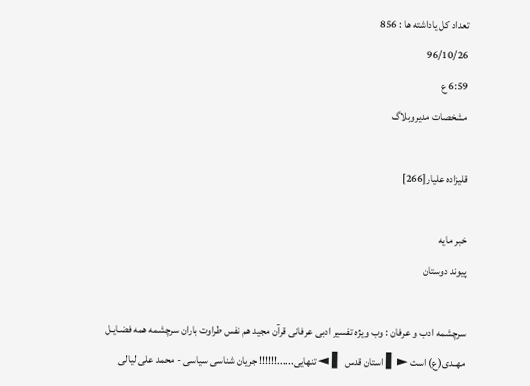تعداد کل یاداشته ها : 856
96/10/26
6:59 ع
مشخصات مدیروبلاگ

قلیزاده علیار[266]

خبر مایه
پیوند دوستان

سرچشمه ادب و عرفان : وب ویژه تفسیر ادبی عرفانی قرآن مجید هم نفس طراوت باران سرچشمه همه فضـایـل مهــدی(ع) است ►▌ استان قدس ▌ ◄ تنهایی......!!!!!! جریان شناسی سیاسی - محمد علی لیالی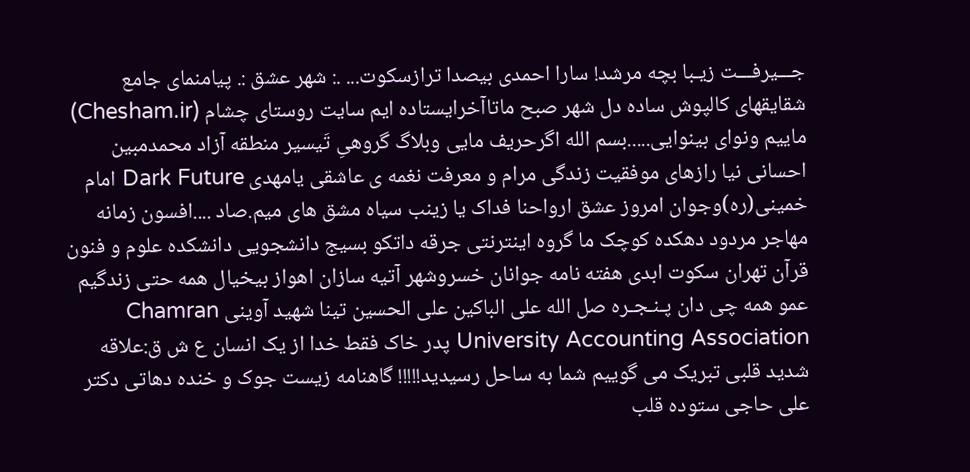جـــیرفـــت زیـبا بچه مرشد! سارا احمدی بیصدا ترازسکوت... .: شهر عشق :. پیامنمای جامع شقایقهای کالپوش ساده دل شهر صبح ماتاآخرایستاده ایم سایت روستای چشام (Chesham.ir) ماییم ونوای بینوایی.....بسم الله اگرحریف مایی وبلاگ گروهیِ تَیسیر منطقه آزاد محمدمبین احسانی نیا رازهای موفقیت زندگی مرام و معرفت نغمه ی عاشقی یامهدی Dark Future امام خمینی(ره)وجوان امروز عشق ارواحنا فداک یا زینب سیاه مشق های میم.صاد ....افسون زمانه مهاجر مردود دهکده کوچک ما گروه اینترنتی جرقه داتکو بسیج دانشجویی دانشکده علوم و فنون قرآن تهران سکوت ابدی هفته نامه جوانان خسروشهر آتیه سازان اهواز بیخیال همه حتی زندگیم عمو همه چی دان پـنـجـره صل الله علی الباکین علی الحسین تینا شهید آوینی Chamran University Accounting Association پدر خاک فقط خدا از یک انسان ع ش ق:علاقه شدید قلبی تبریک می گوییم شما به ساحل رسیدید!!!!! گاهنامه زیست جوک و خنده دهاتی دکتر علی حاجی ستوده قلب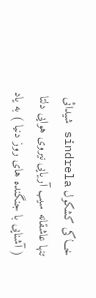خـــاکی کشکول sindrela شیدائی تنها عاشقانه سیب آریایی نیروی هوایی دلتا ( آشنایی با جنگنده های روز دنیا ) به یاد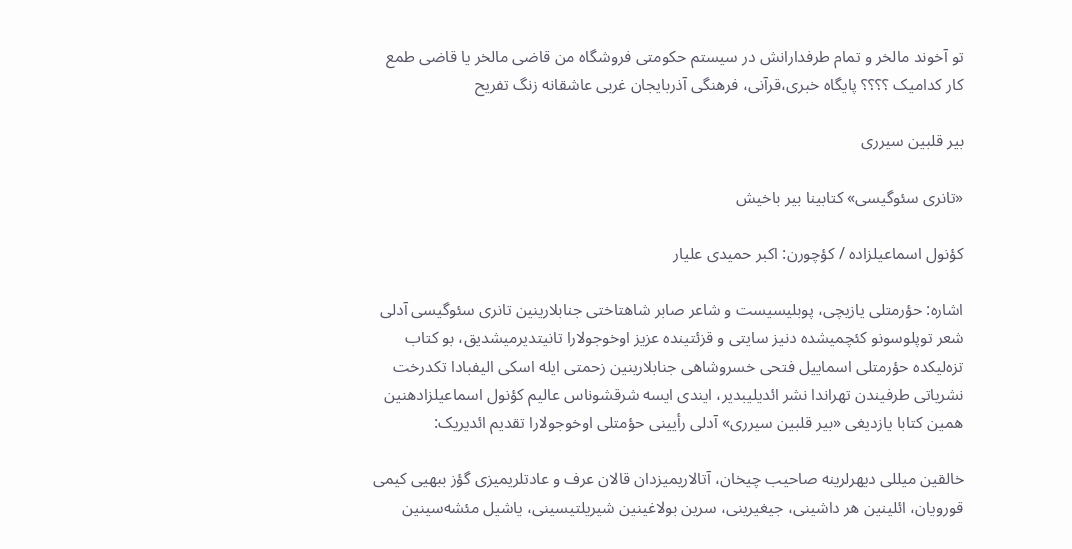تو آخوند مالخر و تمام طرفدارانش در سیستم حکومتی فروشگاه من قاضی مالخر یا قاضی طمع کار کدامیک ؟؟؟؟ پایگاه خبری،قرآنی، فرهنگی آذربایجان غربی عاشقانه زنگ تفریح

بیر قلبین سیرری

«تانری سئوگیسی» کتابینا بیر باخیش

کؤنول اسماعیلزاده / کؤچورن: اکبر حمیدی علیار

اشاره: حؤرمتلی یازیچی، پوبلیسیست و شاعر صابر شاهتاختی جنابلارینین تانری سئوگیسی آدلی شعر توپلوسونو کئچمیشده دنیز سایتی و قزئتینده عزیز اوخوجولارا تانیتدیرمیشدیق، بو کتاب تزه‌لیکده حؤرمتلی اسماییل فتحی خسروشاهی جنابلارینین زحمتی ایله اسکی الیفبادا تکدرخت نشریاتی طرفیندن تهراندا نشر ائدیلیبدیر، ایندی ایسه شرقشوناس عالیم کؤنول اسماعیلزادهنین همین کتابا یازدیغی «بیر قلبین سیرری» آدلی رأیینی حؤمتلی اوخوجولارا تقدیم ائدیریک:

خالقین میللی دیهرلرینه صاحیب چیخان، آتالاریمیزدان قالان عرف و عادتلریمیزی گؤز ببهیی کیمی قورویان، ائلینین هر داشینی، جیغیرینی، سرین بولاغینین شیریلتیسینی، یاشیل مئشه‌سینین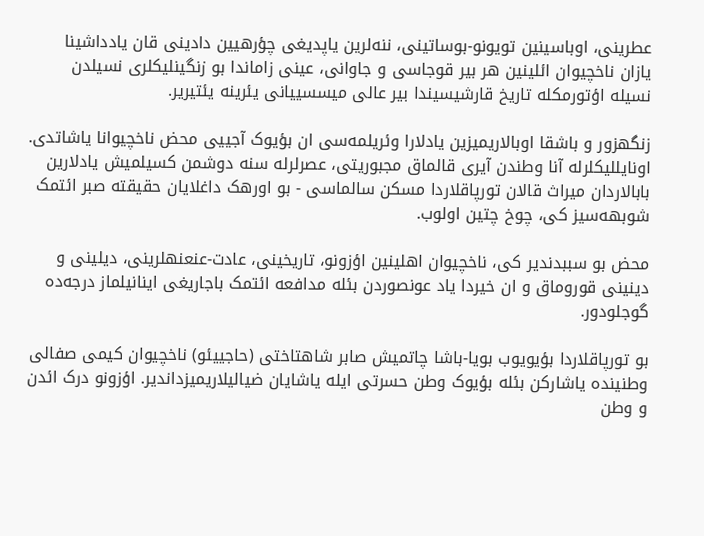عطرینی، اوباسینین تویونو-بوساتینی، ننه‌لرین یاپدیغی چؤرهیین دادینی قان یادداشینا یازان ناخچیوان ائلینین هر بیر قوجاسی و جاوانی، عینی زاماندا بو زنگینلیکلری نسیلدن نسیله اؤتورمکله تاریخ قارشیسیندا بیر عالی میسسییانی یئرینه یئتیریر.

زنگهزور و باشقا اوبالاریمیزین یادلارا وئریلمه‌سی ان بؤیوک آجییی محض ناخچیوانا یاشاتدی. اونایللیکلرله آنا وطندن آیری قالماق مجبوریتی، عصرلرله سنه دوشمن کسیلمیش یادلارین بابالاردان میراث قالان تورپاقلاردا مسکن سالماسی - بو اورهک داغلایان حقیقته صبر ائتمک شوبهه‌سیز کی، چوخ چتین اولوب.

محض بو سببدندیر کی، ناخچیوان اهلینین اؤزونو، تاریخینی، عادت-عنعنهلرینی، دیلینی و دینینی قوروماق و ان خیردا یاد عونصوردن بئله مدافعه ائتمک باجاریغی اینانیلماز درجه‌ده گوجلودور.

بو تورپاقلاردا بؤیویوب بویا-باشا چاتمیش صابر شاهتاختی (حاجییئو) ناخچیوان کیمی صفالی وطنینده یاشارکن بئله بؤیوک وطن حسرتی ایله یاشایان ضیالیلاریمیزداندیر. اؤزونو درک ائدن و وطن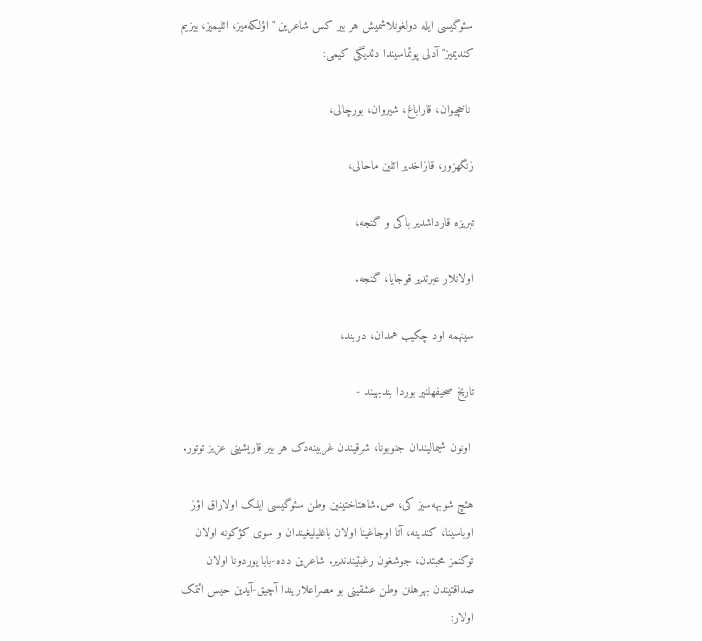سئوگیسی ایله دولغونلاشمیش هر بیر کس شاعرین "اؤلکه‌میز، ائلیمیز، بیزیم کندیمیز" آدلی پوئماسیندا دئدیگی کیمی:

 ناخچیوان، قاراباغ، شیروان، بورچالی،

زنگهزور، قازاخدیر ائلین ماحالی،

تبریزه قارداشدیر باکی و گنجه،

اولانلار عبرتدیر قوجایا، گنجه.

سینهمه اود چکیب همدان، دربند،

تاریخ صحیفهلنیر بوردا بندبهبند -

 اونون شیمالیندان جنوبونا، شرقیندن غربینه‌دک هر بیر قاریشینی عزیز توتور.

هئچ شوبهه‌سیز کی، ص.شاهتاختینین وطن سئوگیسی ایلک اولاراق اؤز اوباسینا، کندینه، آتا اوجاغینا اولان باغلیلیغیندان و سوی کؤکونه اولان توکنمز محبتدن، جوشغون رغبتیندندیر. شاعرین دده-بابا یوردونا اولان صداقتیندن بهرهلنن وطن عشقینی بو مصراعلاریندا آچیق-آیدین حیس ائتمک اولار: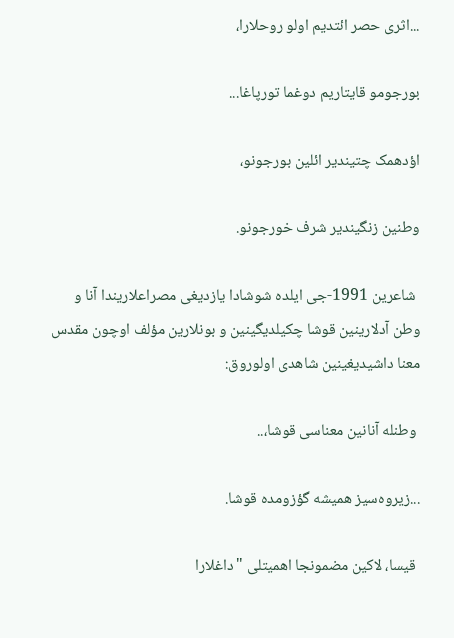...اثری حصر ائتدیم اولو روحلارا،

بورجومو قایتاریم دوغما تورپاغا...

اؤدهمک چتیندیر ائلین بورجونو،

وطنین زنگیندیر شرف خورجونو.

 شاعرین 1991-جی ایلده شوشادا یازدیغی مصراعلاریندا آنا و وطن آدلارینین قوشا چکیلدیگینین و بونلارین مؤلف اوچون مقدس معنا داشیدیغینین شاهدی اولوروق:

 وطنله آنانین معناسی قوشا،..

...زیروه‌سیز همیشه گؤزومده قوشا.

 قیسا، لاکین مضمونجا اهمیتلی "داغلارا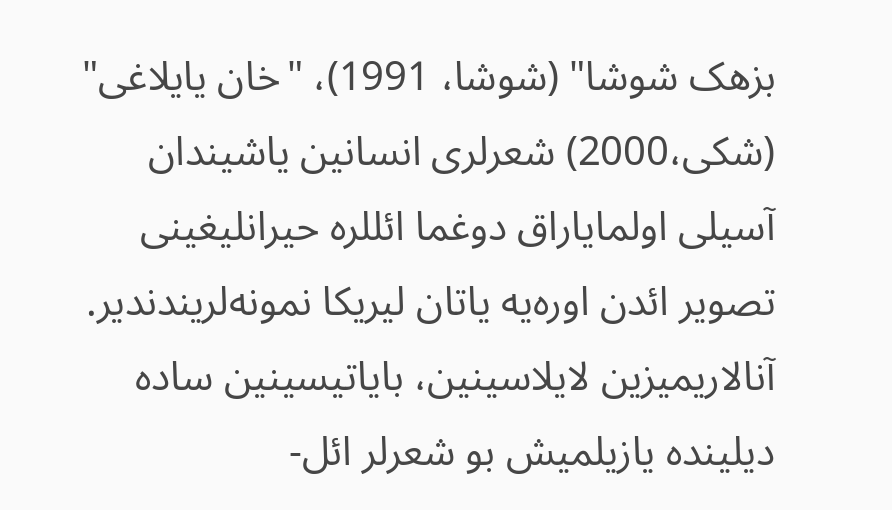بزهک شوشا" (شوشا، 1991)، "خان یایلاغی" (شکی،2000) شعرلری انسانین یاشیندان آسیلی اولمایاراق دوغما ائللره حیرانلیغینی تصویر ائدن اوره‌یه یاتان لیریکا نمونه‌لریندندیر. آنالاریمیزین لایلاسینین، بایاتیسینین ساده دیلینده یازیلمیش بو شعرلر ائل-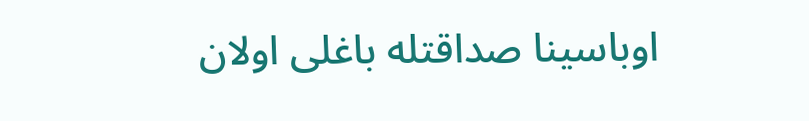اوباسینا صداقتله باغلی اولان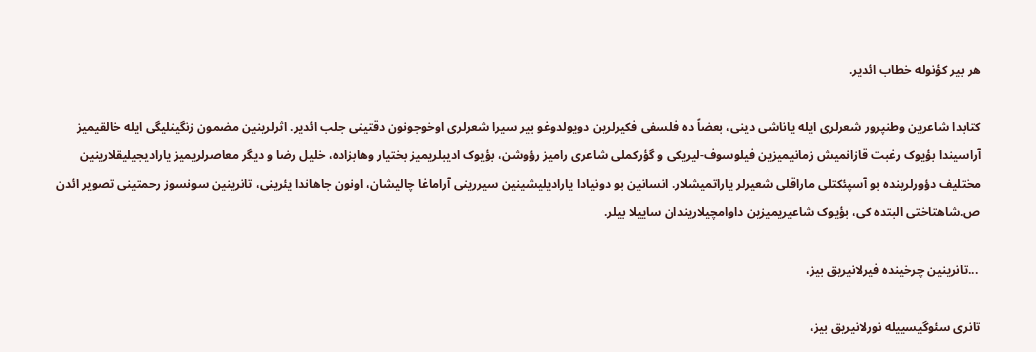هر بیر کؤنوله خطاب ائدیر.

کتابدا شاعرین وطنپرور شعرلری ایله یاناشی دینی، بعضاً ده فلسفی فکیرلرین دویولدوغو بیر سیرا شعرلری اوخوجونون دقتینی جلب ائدیر. اثرلرینین مضمون زنگینلیگی ایله خالقیمیز آراسیندا بؤیوک رغبت قازانمیش زمانیمیزین فیلوسوف-لیریکی و گؤرکملی شاعری رامیز رؤوشن، بؤیوک ادیبلریمیز بختیار وهابزاده، خلیل رضا و دیگر معاصرلریمیز یارادیجیلیقلارینین مختلیف دؤورلرینده بو آسپئکتلی ماراقلی شعیرلر یاراتمیشلار. انسانین بو دونیادا یارادیلیشینین سیررینی آراماغا چالیشان، اونون جاهاندا یئرینی، تانرینین سونسوز رحمتینی تصویر ائدن ص.شاهتاختی البتده کی، بؤیوک شاعیریمیزین داوامچیلاریندان ساییلا بیلر.

 ...تانرینین چرخینده فیرلانیریق بیز،

تانری سئوگیسییله نورلانیریق بیز،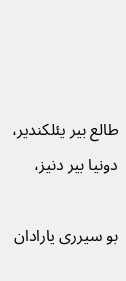طالع بیر یئلکندیر، دونیا بیر دنیز،

بو سیرری یارادان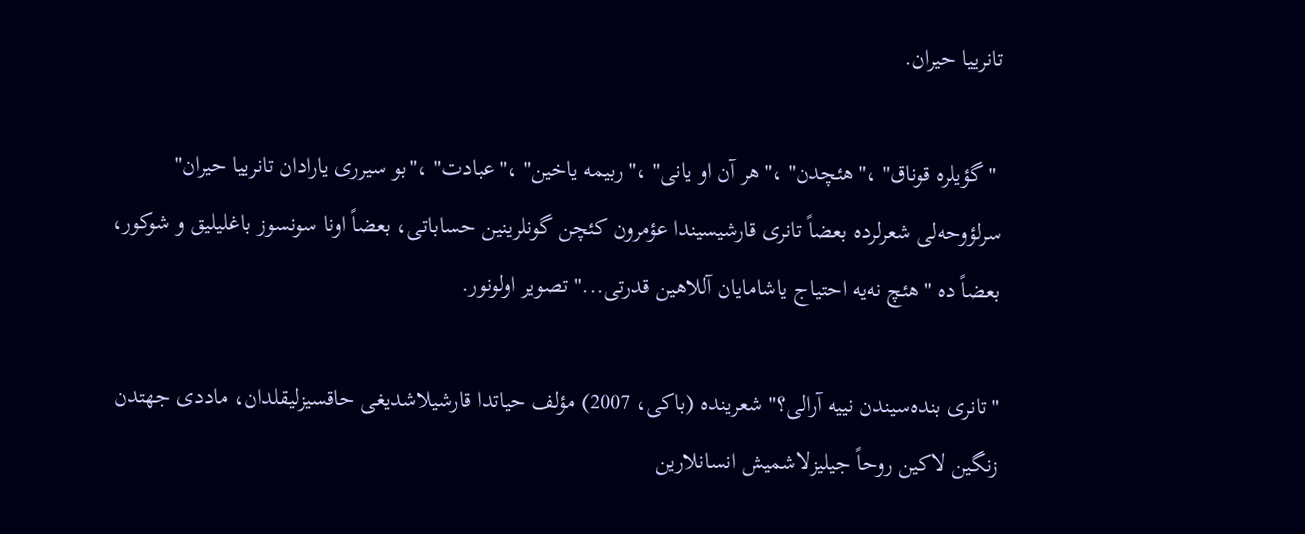تانرییا حیران.

 "گؤیلره قوناق" ،"هئچدن" ،"هر آن او یانی" ،"ربیمه یاخین" ،"عبادت" ،"بو سیرری یارادان تانرییا حیران" سرلؤوحه‌لی شعرلرده بعضاً تانری قارشیسیندا عؤمرون کئچن گونلرینین حساباتی، بعضاً اونا سونسوز باغلیلیق و شوکور، بعضاً ده "هئچ نه‌یه احتیاج یاشامایان آللاهین قدرتی..." تصویر اولونور.

"تانری بنده‌سیندن نییه آرالی؟" شعرینده (باکی، 2007) مؤلف حیاتدا قارشیلاشدیغی حاقسیزلیقلدان، ماددی جهتدن زنگین لاکین روحاً جیلیزلاشمیش انسانلارین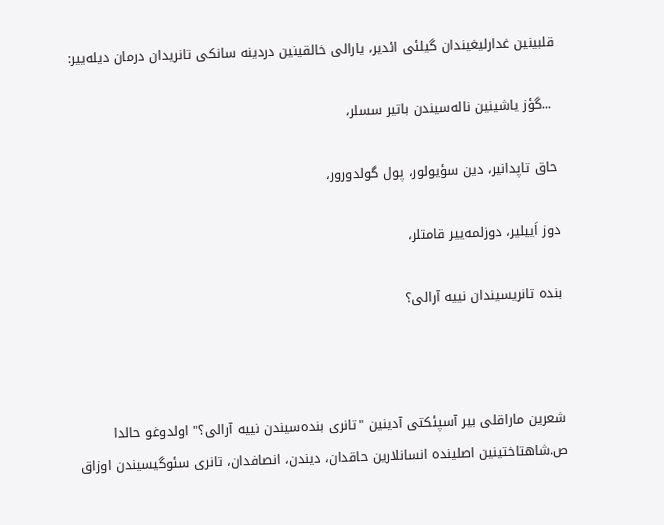قلبینین غدارلیغیندان گیلئی ائدیر، یارالی خالقینین دردینه سانکی تانریدان درمان دیله‌ییر:

 ...گؤز یاشینین ناله‌سیندن باتیر سسلر،

حاق تاپدانیر، دین سؤیولور، پول گولدورور،

دوز اَییلیر، دوزلمه‌ییر قامتلر،

بنده تانریسیندان نییه آرالی؟



شعرین ماراقلی بیر آسپئکتی آدینین "تانری بنده‌سیندن نییه آرالی؟" اولدوغو حالدا ص.شاهتاختینین اصلینده انسانلارین حاقدان، دیندن، انصافدان، تانری سئوگیسیندن اوزاق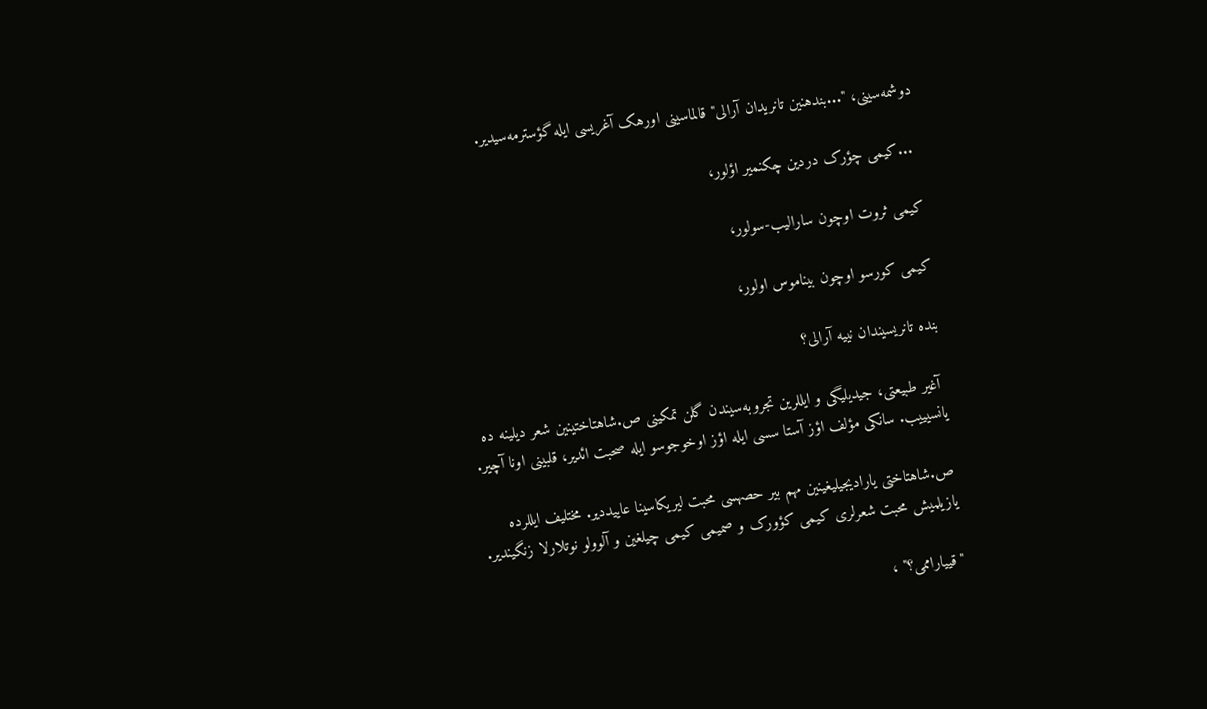دوشمه‌سینی، "...بندهنین تانریدان آرالی" قالماسینی اورهک آغریسی ایله گؤسترمه‌سیدیر.

 ...کیمی چؤرک دردین چکنمیر اؤلور،

کیمی ثروت اوچون سارالیب-سولور،

کیمی کورسو اوچون بیناموس اولور،

بنده تانریسیندان نییه آرالی؟

 آغیر طبیعتی، جیدیلیگی و ایللرین تجروبه‌سیندن گلن تمکینی ص.شاهتاختینین شعر دیلینه ده یانسیییب. سانکی مؤلف اؤز آستا سسی ایله اؤز اوخوجوسو ایله صحبت ائدیر، قلبینی اونا آچیر.

ص.شاهتاختی یارادیجیلیغینین مهم بیر حصهسی محبت لیریکاسینا عاییددیر. مختلیف ایللرده یازیلمیش محبت شعرلری کیمی کؤورک و صمیمی کیمی چیلغین و آلوولو نوتلارلا زنگیندیر.

"قییاراممی؟" ،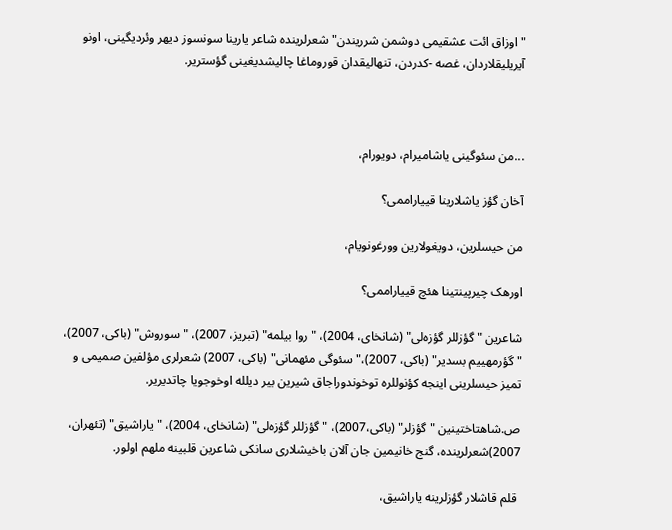"اوزاق ائت عشقیمی دوشمن شرریندن" شعرلرینده شاعر یارینا سونسوز دیهر وئردیگینی، اونو آیریلیقلاردان، غصه -کدردن، تنهالیقدان قوروماغا چالیشدیغینی گؤستریر.



...من سئوگینی یاشامیرام، دویورام،

آخان گؤز یاشلارینا قییاراممی؟

من حیسلرین، دویغولارین وورغونویام،

اورهک چیرپینتینا هئچ قییاراممی؟

شاعرین "گؤزللر گؤزه‌لی" (شانخای، 2004)، "روا بیلمه" (تبریز، 2007)، "سوروش" (باکی، 2007)، "گؤرمهییم بسدیر" (باکی، 2007)،"سئوگی مئهمانی" (باکی، 2007) شعرلری مؤلفین صمیمی و تمیز حیسلرینی اینجه کؤنوللره توخوندوراجاق شیرین بیر دیلله اوخوجویا چاتدیریر.

ص.شاهتاختینین "گؤزلر" (باکی،2007)، "گؤزللر گؤزه‌لی" (شانخای، 2004)، "یاراشیق" (تئهران، 2007)شعرلرینده، گنج خانیمین جان آلان باخیشلاری سانکی شاعرین قلبینه ملهم اولور.

 قلم قاشلار گؤزلرینه یاراشیق،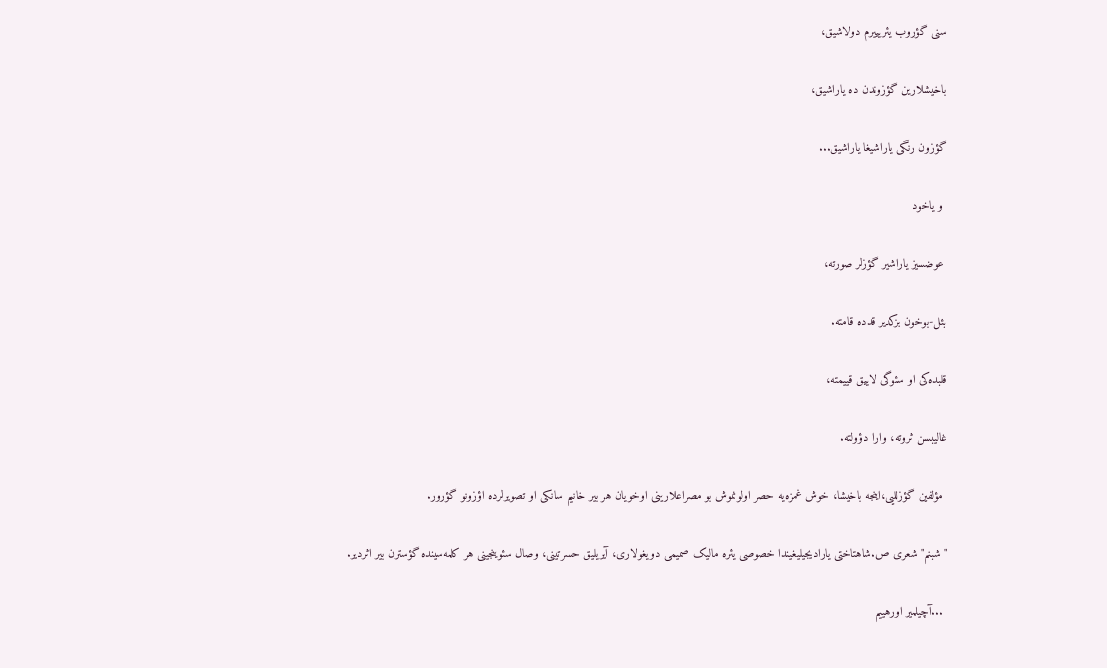سنی گؤروب یئریییرم دولاشیق،

باخیشلارین گؤزوندن ده یاراشیق،

گؤزون رنگی یاراشیغا یاراشیق...

 و یاخود

 عوضسیز یاراشیر گؤزلر صورته،

بئل-بوخون بزکدیر قدده قامته.

قلبده‌کی او سئوگی لاییق قییمته،

غالیبسن ثروته، وارا دؤولته.

 مؤلفین گؤزللیی،اینجه باخیشا، خوش غمزه‌یه حصر اولونموش بو مصراعلارینی اوخویان هر بیر خانیم سانکی او تصویرلرده اؤزونو گؤرور.

"شبنم" شعری ص.شاهتاختی یارادیجیلیغیندا خصوصی یئره مالیک صمیمی دویغولاری، آیریلیق حسرتینی، وصال سئوینجینی هر کلمه‌سینده گؤسترن بیر اثردیر.

 ...آچیلمیر اورهییم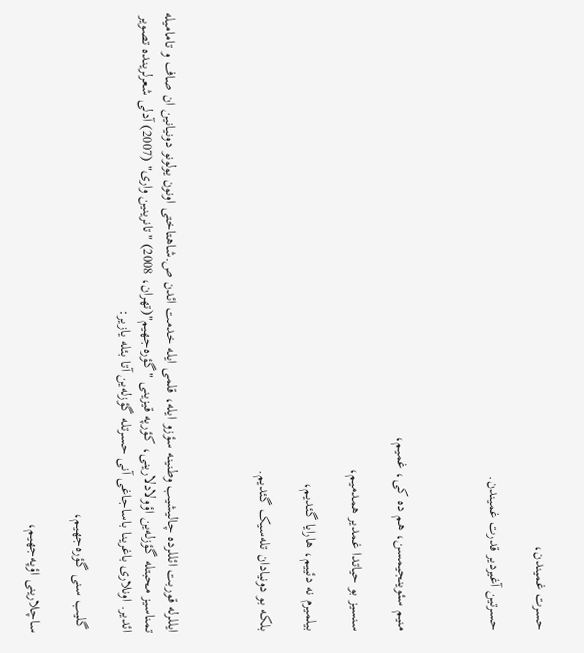حسرت غمیندن،

حسرتین آغیردیر قدرت غمیندن.



منیم سئوینجیمسن، هم ده کی، غمیم،

سنسیز بو حیاتدا غمدیر همدمیم،

بیلمیرم نه دئییم، هارایا گئدیم،

بلکه بو دونیادان تله‌سیک گئدیم.



ایللرله قوربت ائللرده چالیشیب وطنینه سؤزو ایله، قلمی ایله خدمت ائدن ص.شاهتاختی اونون یولونو دونیانین ان صاف و تامامیله تمناسیز محبتله گؤزله‌ین اؤولادلارینی، کؤرپه قیزینی "گؤره‌جهیم"(تهران، 2008) "تانرینین واری" (2007) آدلی شعرلرینده تصویر ائدیر. اونلاری باغرینا باساجاغی آنی حسرتله گؤزله‌ین آتا بئله یازیر:

 گلیب سنی گؤره‌جهیم،

ساچلارینی اؤپه‌جهیم،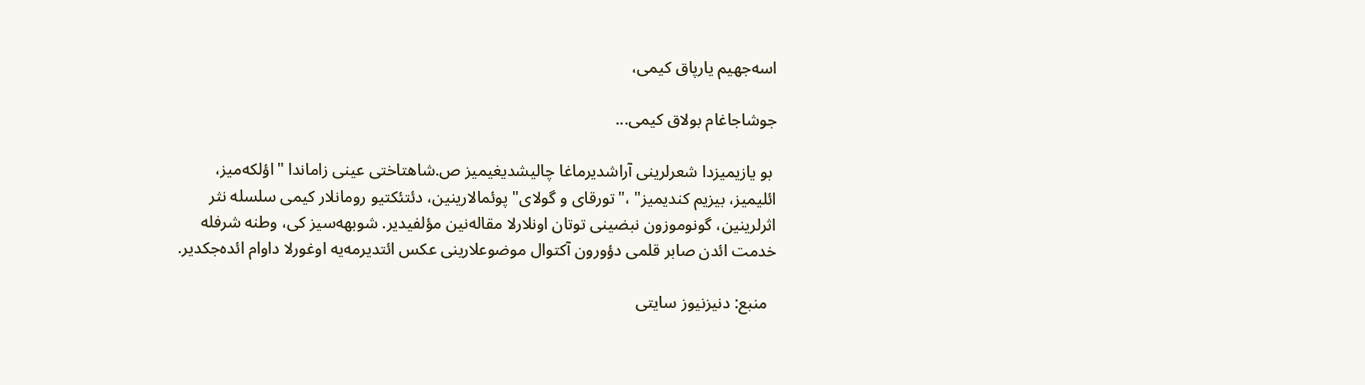اسه‌جهیم یارپاق کیمی،

جوشاجاغام بولاق کیمی...

 بو یازیمیزدا شعرلرینی آراشدیرماغا چالیشدیغیمیز ص.شاهتاختی عینی زاماندا "اؤلکه‌میز، ائلیمیز، بیزیم کندیمیز" ،"تورقای و گولای" پوئمالارینین، دئتئکتیو رومانلار کیمی سلسله نثر اثرلرینین، گونوموزون نبضینی توتان اونلارلا مقاله‌نین مؤلفیدیر. شوبهه‌سیز کی، وطنه شرفله خدمت ائدن صابر قلمی دؤورون آکتوال موضوعلارینی عکس ائتدیرمه‌یه اوغورلا داوام ائده‌جکدیر.

  منبع: دنیزنیوز سایتی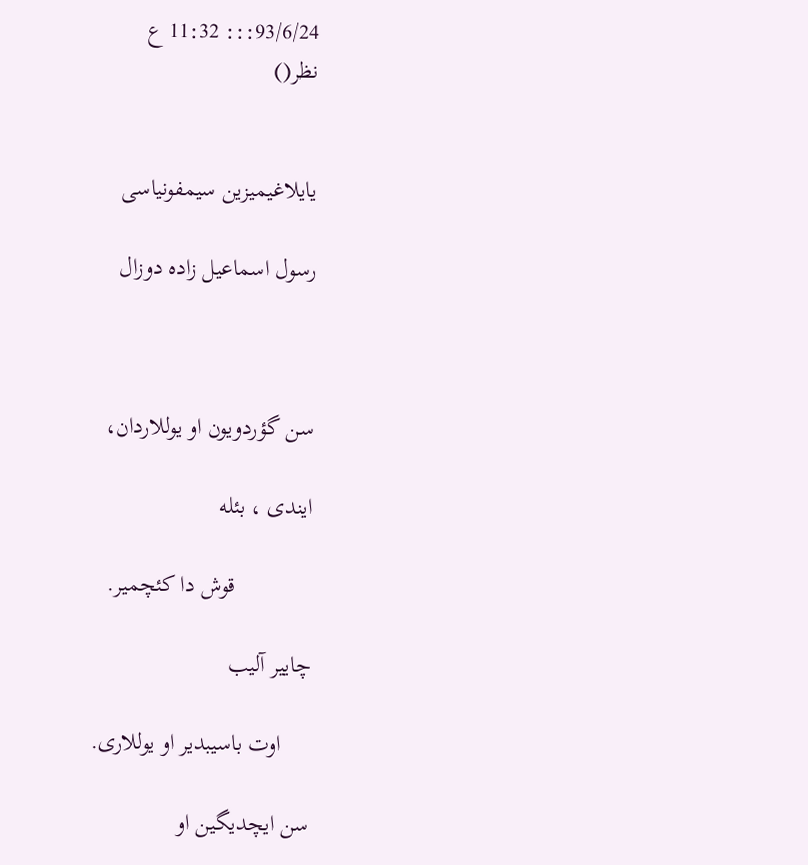93/6/24::: 11:32 ع
نظر()


یایلاغیمیزین سیمفونیاسی

رسول اسماعیل زاده دوزال



سن گؤردویون او یوللاردان،

ایندی ، بئله

             قوش دا کئچمیر.

چاییر آلیب

     اوت باسیبدیر او یوللاری.

سن ایچدیگین او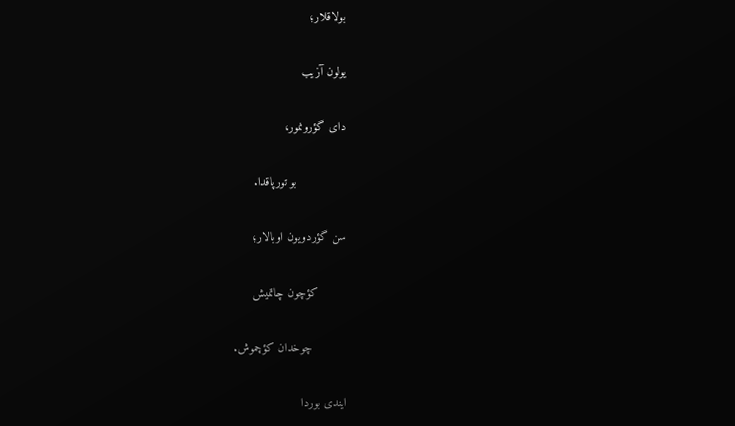بولاقلار؛

یولون آزیب

دای گؤرونمور،

              بو تورپاقدا.

سن گؤردویون اوبالار؛

        کؤچون چاتمیش

          چوخدان کؤچموش.

ایندی بوردا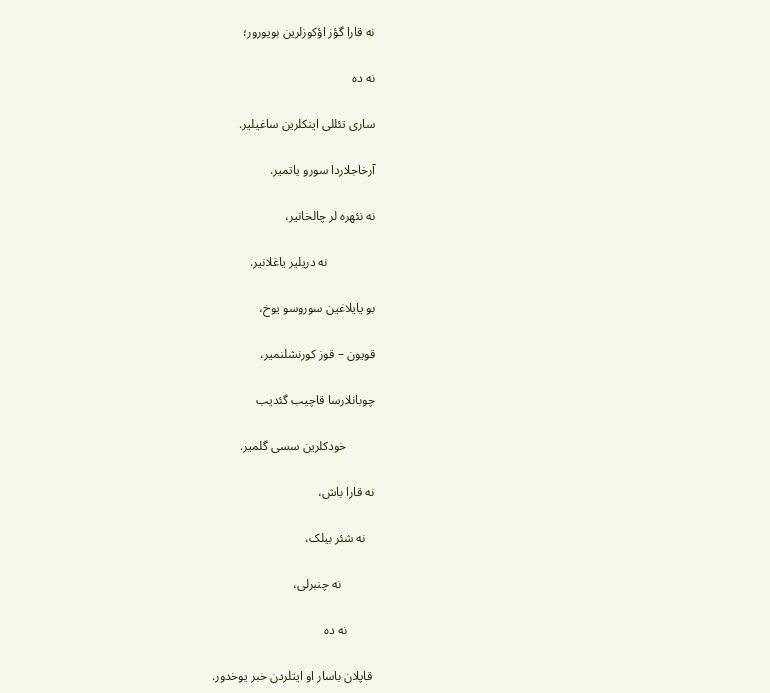نه قارا گؤز اؤکوزلرین بویورور؛

نه ده

ساری تئللی اینکلرین ساغیلیر.

آرخاجلاردا سورو یاتمیر.

نه نئهره لر چالخانیر،

               نه دریلیر یاغلانیر.

بو یایلاغین سوروسو یوخ،

قویون – قوز کورنشلنمیر،

چوبانلارسا قاچیب گئدیب

         خودکلرین سسی گلمیر.

نه قارا باش،

   نه شئر بیلک،

           نه چنبرلی،

         نه ده

 قاپلان باسار او ایتلردن خبر یوخدور.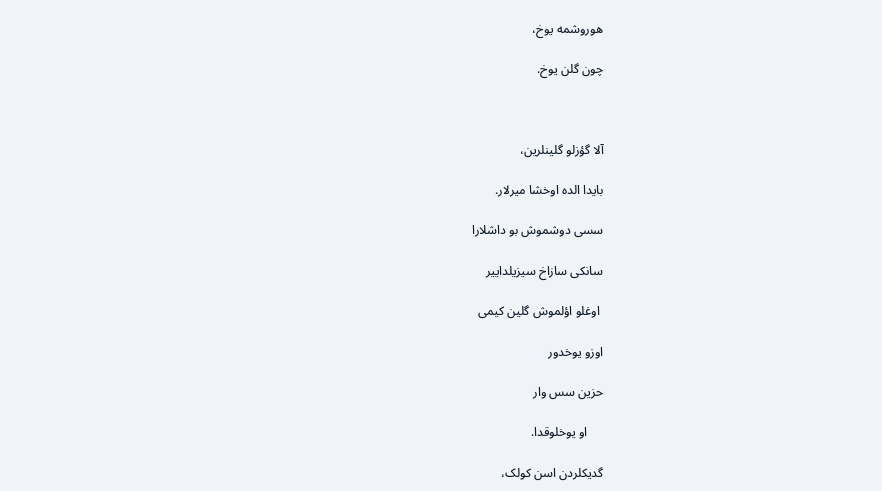هوروشمه یوخ،

چون گلن یوخ.



آلا گؤزلو گلینلرین،

بایدا الده اوخشا میرلار.

سسی دوشموش بو داشلارا

سانکی سازاخ سیزیلداییر

 اوغلو اؤلموش گلین کیمی

اوزو یوخدور

حزین سس وار

     او یوخلوقدا.

گدیکلردن اسن کولک،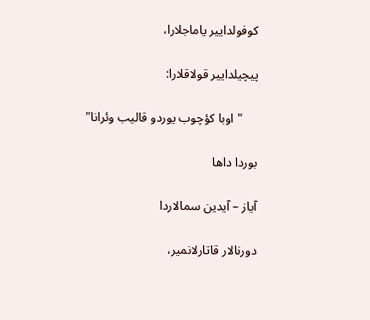کوفولداییر یاماجلارا،

پیچیلداییر قولاقلارا:

     "اوبا کؤچوب یوردو قالیب وئرانا"

بوردا داها

آیاز – آیدین سمالاردا

دورنالار قاتارلانمیر،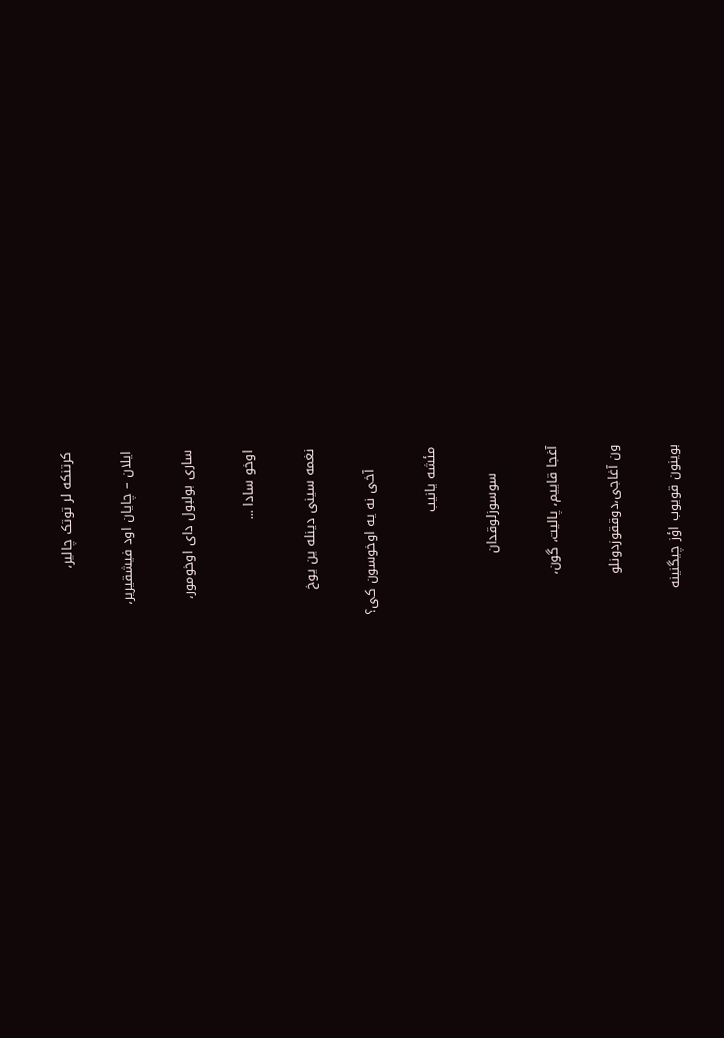کرتنکه لر توتک چالیر،

ایلان – چایان اود فیشقیریر،

ساری بولبول دای اوخومور،

اوخو سادا ...

نغمه سینی دینله ین یوخ

     آخی نه یه اوخوسون کی؟

مئشه یانیب

      سوسوزلوقدان

آغجا قاییم، پالیت، گون،

ون آغاجی،دوققوزدونلو

بوینون قویوب اؤز چیگنینه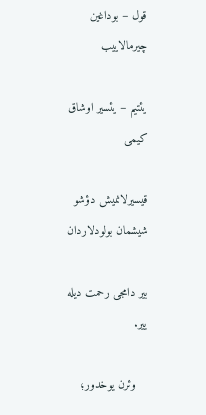قول – بوداغین چیرمالاییب

یئتیم – یئسیر اوشاق کیمی

قیسیرلانمیش دؤشو شیشمان بولودلاردان

بیر دامجی رحمت دیله ییر.

   وئرن یوخدور؛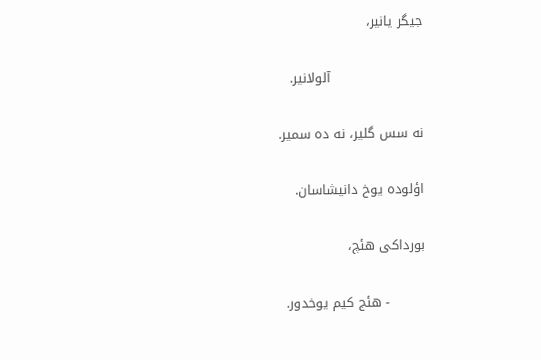جیگر یانیر،

                     آلولانیر.

نه سس گلیر، نه ده سمیر.

اؤلوده یوخ دانیشاسان.

بورداکی هئچ،

        - هئج کیم یوخدور.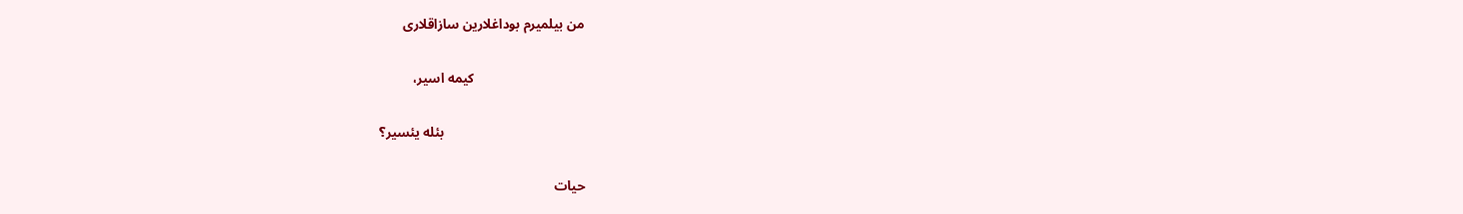من بیلمیرم بوداغلارین سازاقلاری

                                 کیمه اسیر،

                                          بئله یئسیر؟

حیات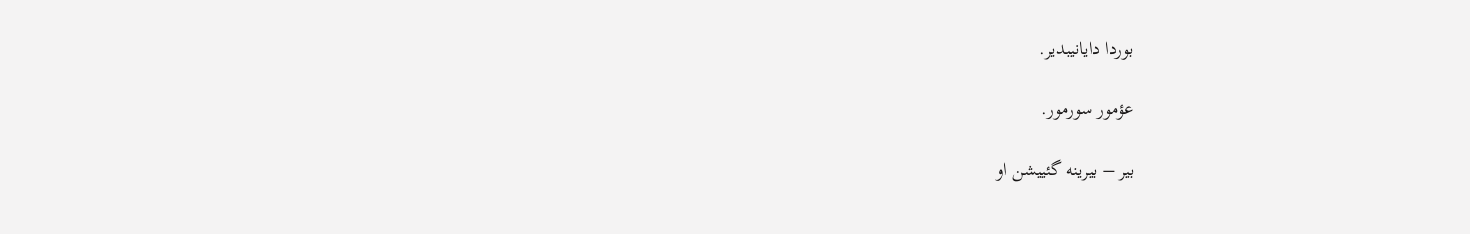بوردا دایانیبدیر.

عؤمور سورمور.

بیر – بیرینه گئییشن او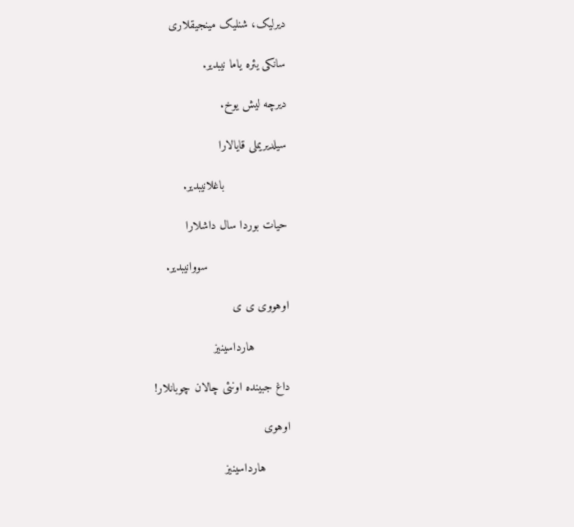دیرلیک، شنلیک مینجیقلاری

سانکی یئره یاما نیبدیر.

دیرچه لیش یوخ.

سیلدیریملی قایالارا

                  باغلانیبدیر.

حیات بوردا سال داشلارا

                       سووانیبدیر.

اوهووی ی ی

          هارداسینیز

داغ جبینده اونئی چالان چوبانلار!

اوهوی

       هارداسینیز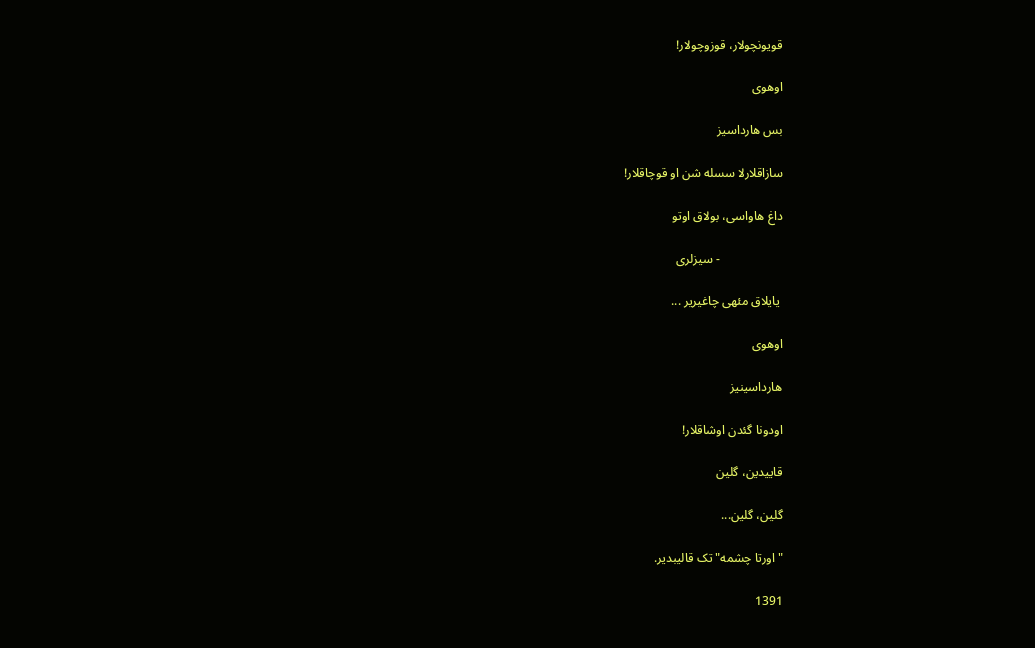قویونچولار، قوزوچولار!

اوهوی

بس هارداسیز

سازاقلارلا سسله شن او قوچاقلار!

داغ هاواسی، بولاق اوتو

                    - سیزلری

 یایلاق مئهی چاغیریر ...

اوهوی

هارداسینیز

اودونا گئدن اوشاقلار!

قاییدین، گلین

گلین، گلین...

"اورتا چشمه" تک قالیبدیر.

1391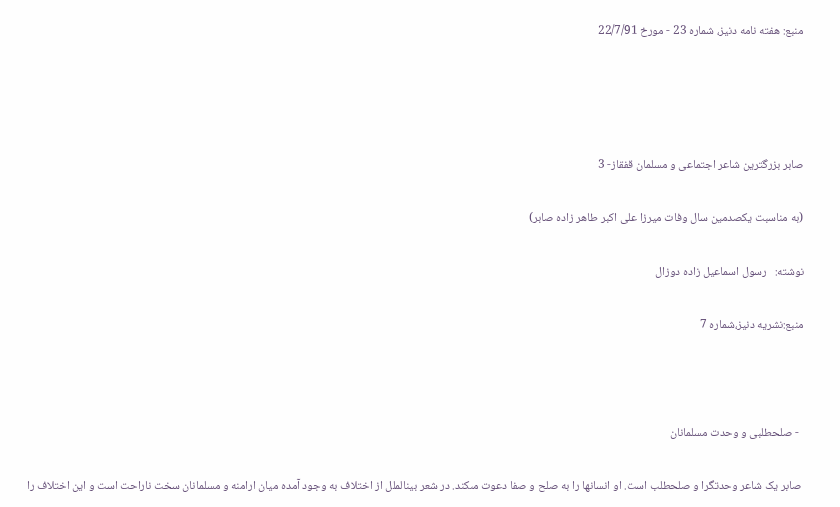منبع: هفته نامه دنیز، شماره 23 - مورخ 22/7/91




صابر بزرگترین شاعر اجتماعی و مسلمان قفقاز- 3

(به مناسبت یکصدمین سال وفات میرزا علی اکبر طاهر زاده صابر)

نوشته:   رسول اسماعیل زاده دوزال

منبع:نشریه دنیز،شماره 7



  - صلحطلبى و وحدت مسلمانان

 صابر یک شاعر وحدتگرا و صلحطلب است. او انسانها را به صلح و صفا دعوت مىکند. در شعر بینالملل از اختلاف به وجود آمده میان ارامنه و مسلمانان سخت ناراحت است و این اختلاف را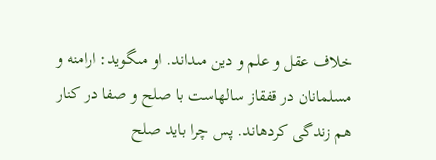خلاف عقل و علم و دین مىداند. او مىگوید: ارامنه و مسلمانان در قفقاز سالهاست با صلح و صفا در کنار هم زندگى کردهاند. پس چرا باید صلح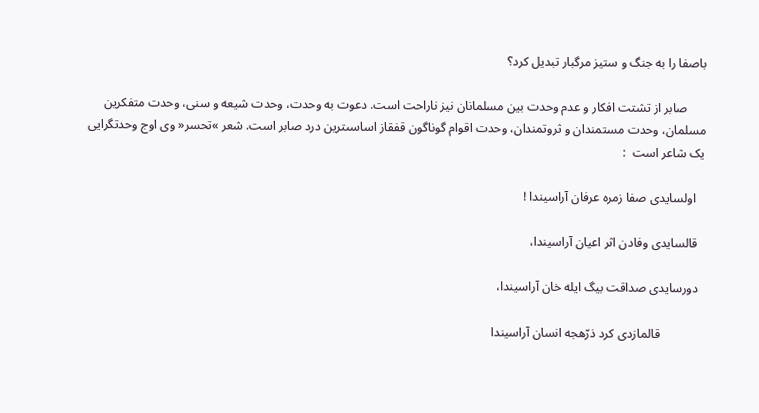باصفا را به جنگ و ستیز مرگبار تبدیل کرد؟

      صابر از تشتت افکار و عدم وحدت بین مسلمانان نیز ناراحت است. دعوت به وحدت، وحدت شیعه و سنى، وحدت متفکرین مسلمان، وحدت مستمندان و ثروتمندان، وحدت اقوام گوناگون قفقاز اساسىترین درد صابر است. شعر »تحسر« وى اوج وحدتگرایى یک شاعر است  :

   اولسایدى صفا زمره عرفان آراسیندا !

  قالسایدى وفادن اثر اعیان آراسیندا،

  دورسایدى صداقت بیگ ایله خان آراسیندا،

              قالمازدى کرد ذرّهجه انسان آراسیندا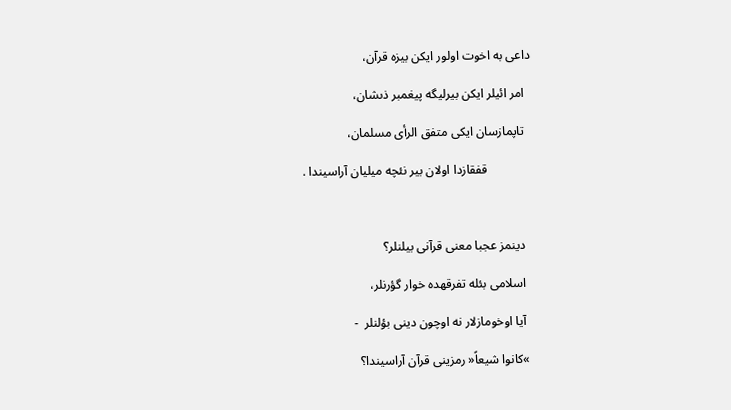داعى به اخوت اولور ایکن بیزه قرآن،

  امر ائیلر ایکن بیرلیگه پیغمبر ذىشان،

  تاپمازسان ایکى متفق الرأى مسلمان،

              قفقازدا اولان بیر نئچه میلیان آراسیندا .



  دینمز عجبا معنى قرآنى بیلنلر؟

  اسلامى بئله تفرقهده خوار گؤرنلر،

  آیا اوخومازلار نه اوچون دینى بؤلنلر  -

 »کانوا شیعاً« رمزینى قرآن آراسیندا؟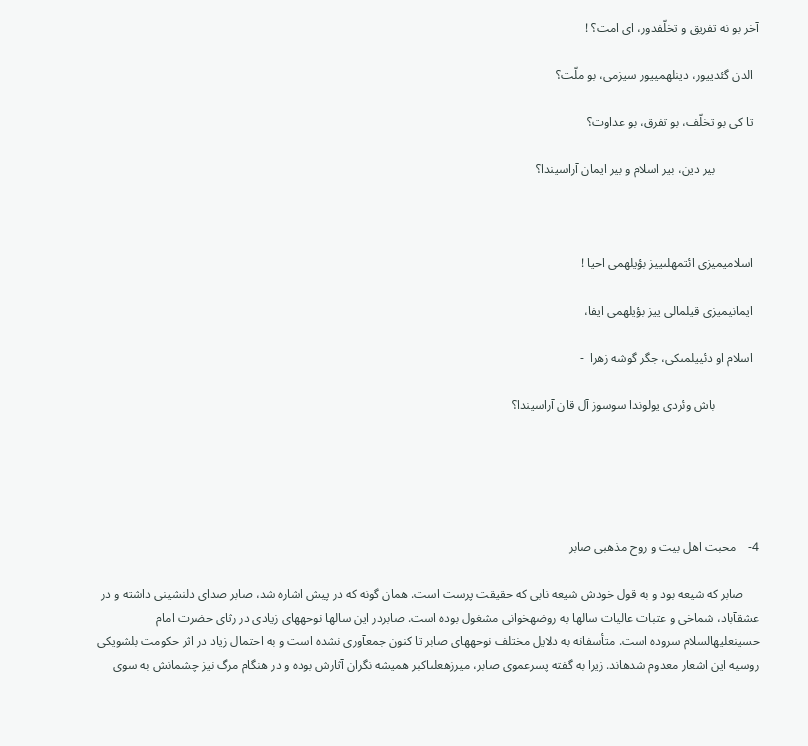آخر بو نه تفریق و تخلّفدور، اى امت؟ !

  الدن گئدییور، دینلهمییور سیزمى، بو ملّت؟

  تا کى بو تخلّف، بو تفرق، بو عداوت؟

              بیر دین، بیر اسلام و بیر ایمان آراسیندا؟



  اسلامیمیزى ائتمهلىییز بؤیلهمى احیا !

  ایمانیمیزى قیلمالى ییز بؤیلهمى ایفا،

  اسلام او دئییلمىکى، جگر گوشه زهرا  -

              باش وئردى یولوندا سوسوز آل قان آراسیندا؟





4-    محبت اهل بیت و روح مذهبى صابر

     صابر که شیعه بود و به قول خودش شیعه نابى که حقیقت پرست است. همان گونه که در پیش اشاره شد، صابر صداى دلنشینى داشته و در عشقآباد، شماخى و عتبات عالیات سالها به روضهخوانى مشغول بوده است. صابردر این سالها نوحههاى زیادى در رثاى حضرت امام حسینعلیهالسلام سروده است. متأسفانه به دلایل مختلف نوحههاى صابر تا کنون جمعآورى نشده است و به احتمال زیاد در اثر حکومت بلشویکى روسیه این اشعار معدوم شدهاند. زیرا به گفته پسرعموى صابر، میرزهعلىاکبر همیشه نگران آثارش بوده و در هنگام مرگ نیز چشمانش به سوى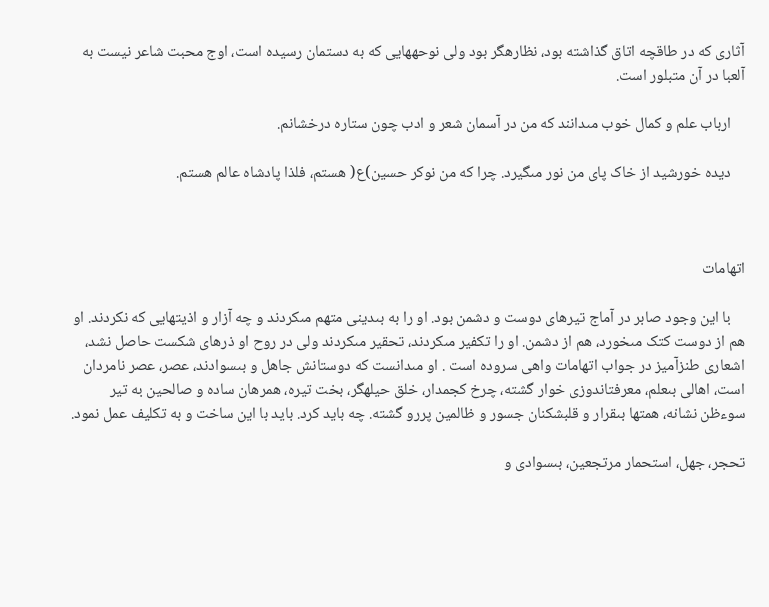آثارى که در طاقچه اتاق گذاشته بود، نظارهگر بود ولى نوحههایى که به دستمان رسیده است، اوج محبت شاعر نیست به آلعبا در آن متبلور است.

    ارباب علم و کمال خوب مىدانند که من در آسمان شعر و ادب چون ستاره درخشانم.

    دیده خورشید از خاک پاى من نور مىگیرد. چرا که من نوکر حسین)ع( هستم، فلذا پادشاه عالم هستم.



اتهامات

    با این وجود صابر در آماج تیرهاى دوست و دشمن بود. او را به بىدینى متهم مىکردند و چه آزار و اذیتهایى که نکردند. او هم از دوست کتک مىخورد، هم از دشمن. او را تکفیر مىکردند، تحقیر مىکردند ولى در روح او ذرهاى شکست حاصل نشد، اشعاری طنزآمیز در جواب اتهامات واهی سروده است . او مىدانست که دوستانش جاهل و بىسوادند، عصر، عصر نامردان است، اهالى بىعلم، معرفتاندوزى خوار گشته، چرخ کجمدار، خلق حیلهگر، بخت تیره، همرهان ساده و صالحین به تیر سوءظن نشانه، همتها بىقرار و قلبشکنان جسور و ظالمین پررو گشته. چه باید کرد. باید با این ساخت و به تکلیف عمل نمود.

تحجر، جهل، استحمار مرتجعین، بىسوادى و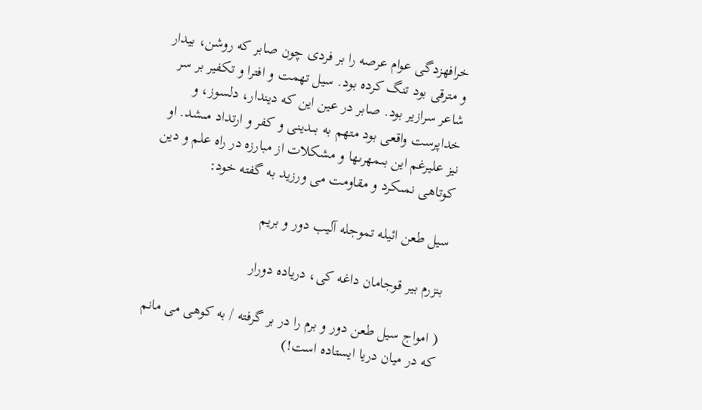خرافهزدگى عوام عرصه را بر فردى چون صابر که روشن، بیدار و مترقى بود تنگ کرده بود. سیل تهمت و افترا و تکفیر بر سر شاعر سرازیر بود. صابر در عین این که دیندار، دلسوز، و خداپرست واقعى بود متهم به بىدینى و کفر و ارتداد مىشد. او نیز علیرغم این بىمهرىها و مشکلات از مبارزه در راه علم و دین کوتاهى نمىکرد و مقاومت می ورزید به گفته خود:

سیل طعن ائیله تموجله آلیب دور و بریم

بنزرم بیر قوجامان داغه کی، دریاده دورار

( امواج سیل طعن دور و برم را در بر گرفته / به کوهی می مانم که در میان دریا ایستاده است!)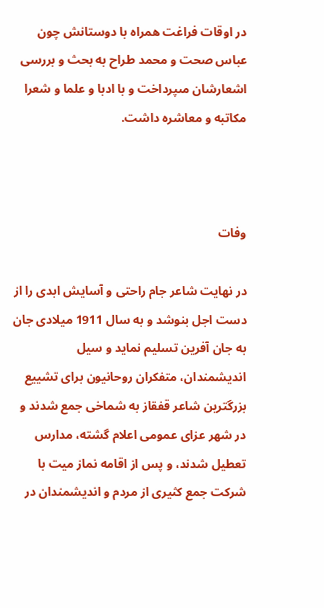در اوقات فراغت همراه با دوستانش چون عباس صحت و محمد طراح به بحث و بررسى اشعارشان مىپرداخت و با ادبا و علما و شعرا مکاتبه و معاشره داشت.



وفات

در نهایت شاعر جام راحتى و آسایش ابدى را از دست اجل بنوشد و به سال 1911 میلادى جان به جان آفرین تسلیم نماید و سیل اندیشمندان، متفکران روحانیون براى تشییع بزرگترین شاعر قفقاز به شماخى جمع شدند و در شهر عزاى عمومى اعلام گشته، مدارس تعطیل شدند، و پس از اقامه نماز میت با شرکت جمع کثیرى از مردم و اندیشمندان در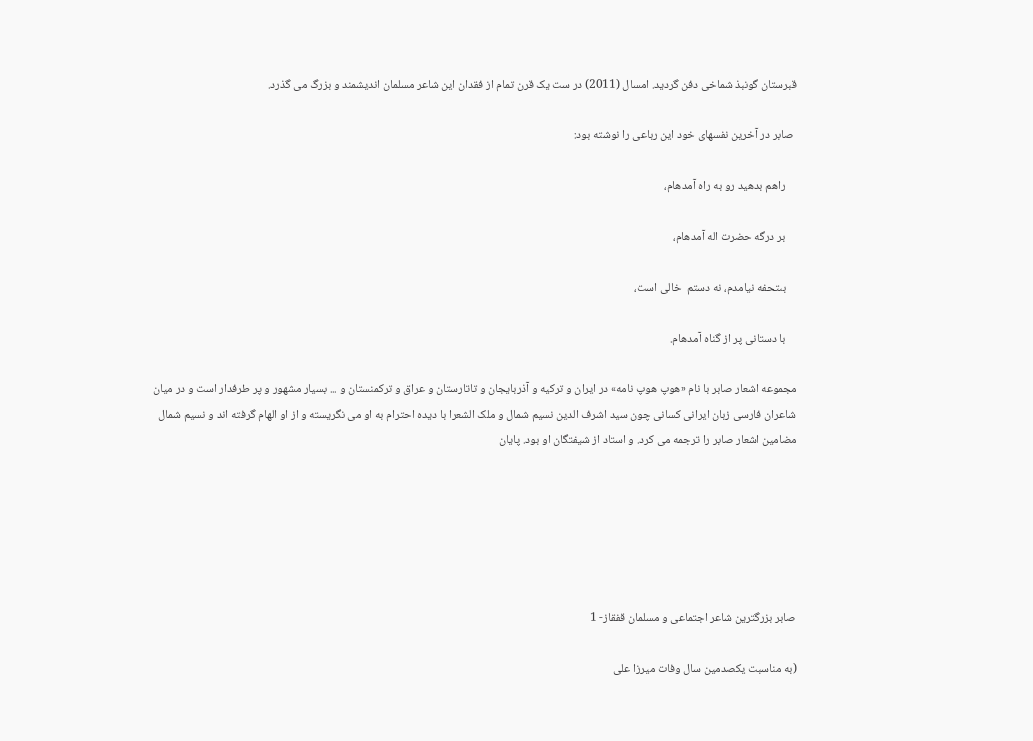قبرستان گونبذ شماخى دفن گردید. امسال (2011) در ست یک قرن تمام از فقدان این شاعر مسلمان اندیشمند و بزرگ می گذرد.

 صابر در آخرین نفسهاى خود این رباعى را نوشته بود:

    راهم بدهید رو به راه آمدهام،

    بر درگه حضرت اله آمدهام،

    بىتحفه نیامدم، نه دستم  خالی است،

    با دستانی پر از گناه آمدهام.

مجموعه اشعار صابر با نام «هوپ هوپ نامه» در ایران و ترکیه و آذربایجان و تاتارستان و عراق و ترکمنستان و ... بسیار مشهور و پر طرفدار است و در میان شاعران فارسی زبان ایرانی کسانی چون سید اشرف الدین نسیم شمال و ملک الشعرا با دیده احترام به او می نگریسته و از او الهام گرفته اند و نسیم شمال مضامین اشعار صابر را ترجمه می کرد. و استاد از شیفتگان او بود. پایان






صابر بزرگترین شاعر اجتماعی و مسلمان قفقاز- 1

(به مناسبت یکصدمین سال وفات میرزا علی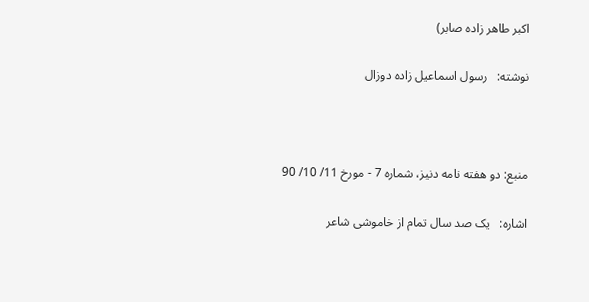اکبر طاهر زاده صابر)

نوشته:   رسول اسماعیل زاده دوزال



منبع: دو هفته نامه دنیز، شماره 7 - مورخ 11/ 10/ 90

اشاره:   یک صد سال تمام از خاموشی شاعر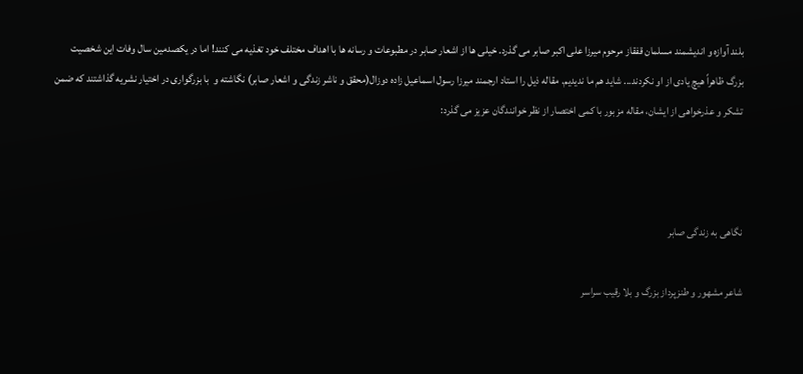بلند آوازه و اندیشمند مسلمان قفقاز مرحوم میرزا علی اکبر صابر می گذرد. خیلی ها از اشعار صابر در مطبوعات و رسانه ها با اهداف مختلف خود تغذیه می کنند! اما در یکصدمین سال وفات این شخصیت بزرگ ظاهراً هیچ یادی از او نکردند... شاید هم ما ندیدیم. مقاله ذیل را استاد ارجمند میرزا رسول اسماعیل زاده دوزال(محقق و ناشر زندگی و اشعار صابر) نگاشته و  با بزرگواری در اختیار نشریه گذاشتند که ضمن تشکر و عذرخواهی از ایشان، مقاله مزبور با کمی اختصار از نظر خوانندگان عزیز می گذرد:



نگاهی به زندگی صابر

شاعر مشهور و طنزپرداز بزرگ و بلا رقیب سراسر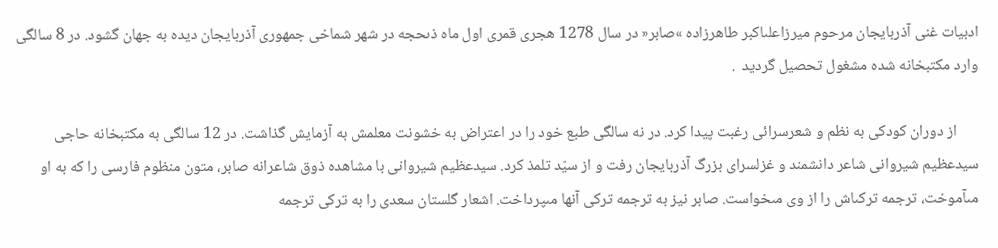ادبیات غنی آذربایجان مرحوم میرزاعلىاکبر طاهرزاده »صابر« در سال 1278 هجرى قمرى اول ماه ذىحجه در شهر شماخى جمهوری آذربایجان دیده به جهان گشود. در 8 سالگى وارد مکتبخانه شده مشغول تحصیل گردید  .

      از دوران کودکى به نظم و شعرسرائى رغبت پیدا کرد. در نه سالگى طبع خود را در اعتراض به خشونت معلمش به آزمایش گذاشت. در 12 سالگى به مکتبخانه حاجی سیدعظیم شیروانى شاعر دانشمند و غزلسراى بزرگ آذربایجان رفت و از سیّد تلمذ کرد. سیدعظیم شیروانى با مشاهده ذوق شاعرانه صابر، متون منظوم فارسى را که به او مىآموخت، ترجمه ترکىاش را از وى مىخواست. صابر نیز به ترجمه ترکی آنها مىپرداخت. اشعار گلستان سعدى را به ترکى ترجمه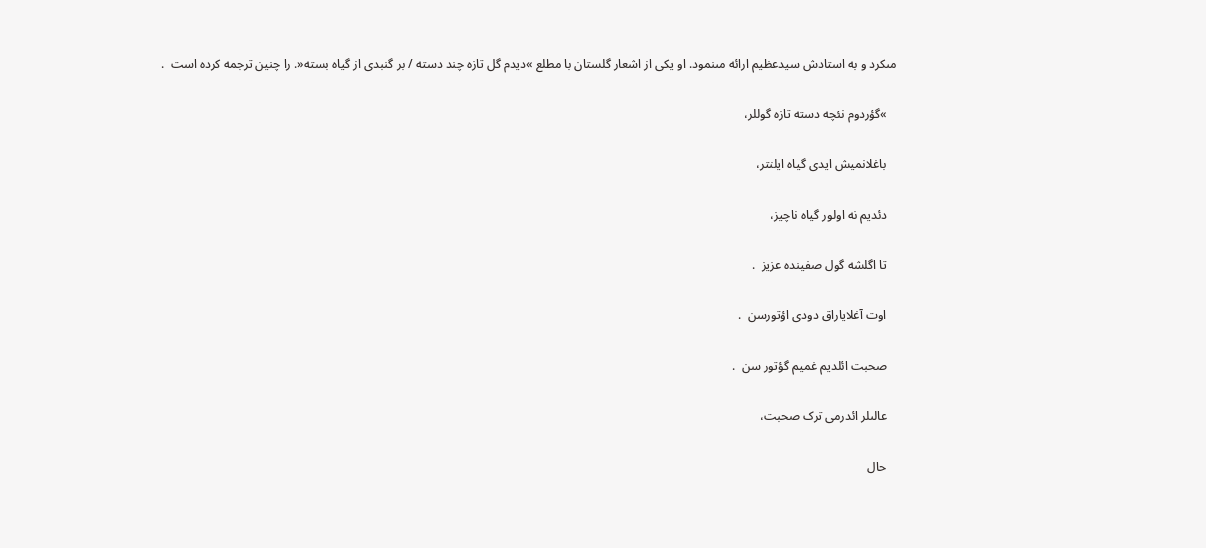مىکرد و به استادش سیدعظیم ارائه مىنمود. او یکى از اشعار گلستان با مطلع »دیدم گل تازه چند دسته / بر گنبدى از گیاه بسته«. را چنین ترجمه کرده است  .

   »گؤردوم نئچه دسته تازه گوللر،

   باغلانمیش ایدى گیاه ایلنتر،

   دئدیم نه اولور گیاه ناچیز،

   تا اگلشه گول صفینده عزیز  .

   اوت آغلایاراق دودی اؤتورسن  .

   صحبت ائلدیم غمیم گؤتور سن  .

   عالىلر ائدرمى ترک صحبت،

   حال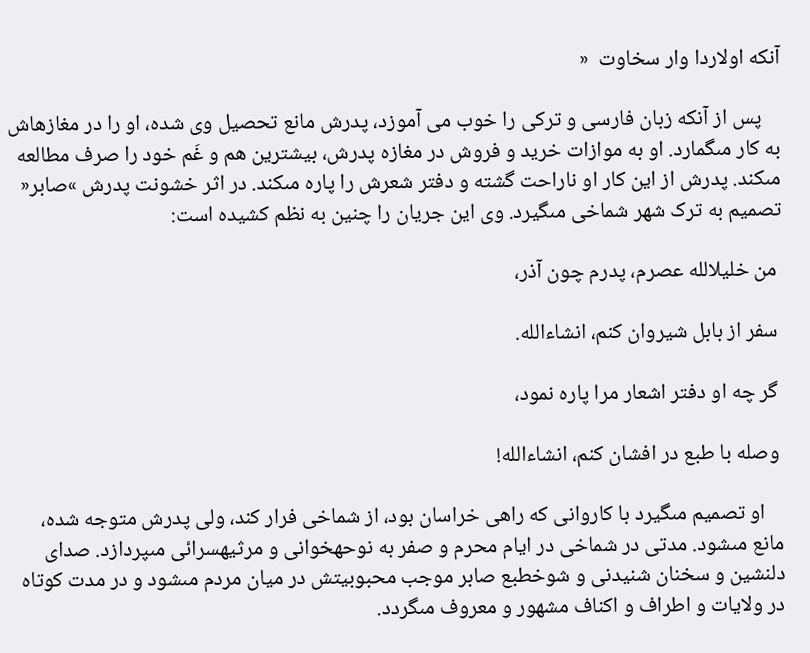آنکه اولاردا وار سخاوت  «

    پس از آنکه زبان فارسى و ترکى را خوب می آموزد، پدرش مانع تحصیل وى شده، او را در مغازهاش به کار مىگمارد. او به موازات خرید و فروش در مغازه پدرش، بیشترین هم و غَم خود را صرف مطالعه مىکند. پدرش از این کار او ناراحت گشته و دفتر شعرش را پاره مىکند. در اثر خشونت پدرش »صابر« تصمیم به ترک شهر شماخى مىگیرد. وى این جریان را چنین به نظم کشیده است:

 من خلیلالله عصرم، پدرم چون آذر،

 سفر از بابل شیروان کنم، انشاءالله.

 گر چه او دفتر اشعار مرا پاره نمود،

 وصله با طبع در افشان کنم، انشاءالله!

    او تصمیم مىگیرد با کاروانى که راهى خراسان بود، از شماخى فرار کند، ولى پدرش متوجه شده، مانع مىشود. مدتى در شماخى در ایام محرم و صفر به نوحهخوانى و مرثیهسرائى مىپردازد. صداى دلنشین و سخنان شنیدنی و شوخطبع صابر موجب محبوبیتش در میان مردم مىشود و در مدت کوتاه در ولایات و اطراف و اکناف مشهور و معروف مىگردد.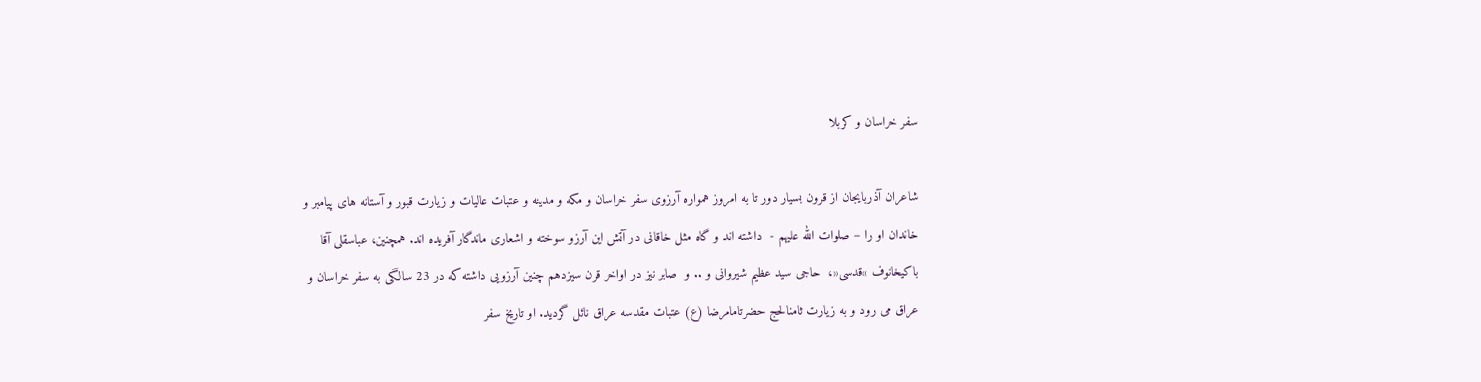سفر خراسان و کربلا

شاعران آذربایجان از قرون بسیار دور تا به امروز همواره آرزوی سفر خراسان و مکه و مدینه و عتبات عالیات و زیارت قبور و آستانه های پیامبر و خاندان او را – صلوات الله علیهم -  داشته اند و گاه مثل خاقانی در آتش این آرزو سوخته و اشعاری ماندگار آفریده اند. همچنین، عباسقلی آقا باکیخانوف »قدسی«،  حاجی سید عظیم شیروانی و .. و  صابر نیز در اواخر قرن سیزدهم چنین آرزویی داشته که در 23 سالگى به سفر خراسان و عراق می رود و به زیارت ثامنالحج حضرتامامرضا (ع) عتبات مقدسه عراق نائل گردید. او تاریخ سفر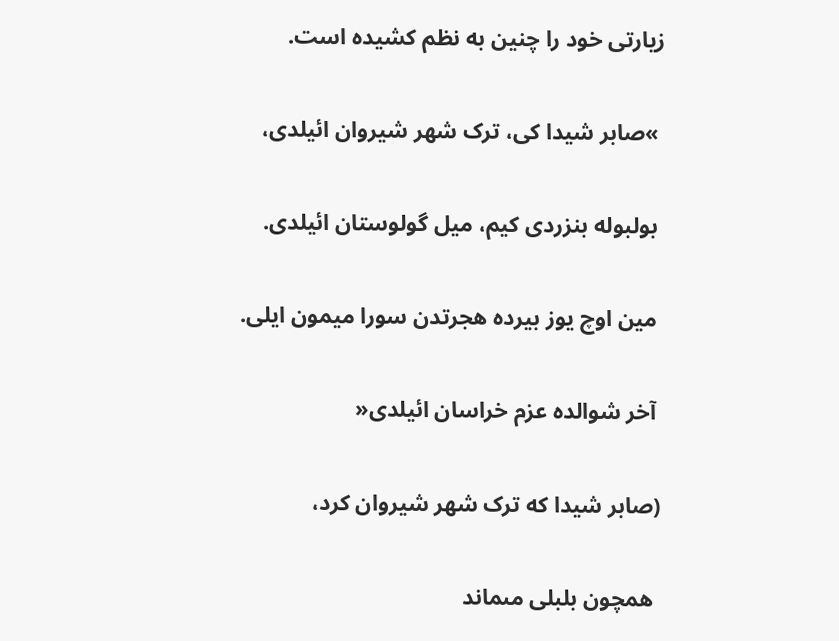زیارتى خود را چنین به نظم کشیده است.

 »صابر شیدا کى، ترک شهر شیروان ائیلدى،

 بولبوله بنزردى کیم، میل گولوستان ائیلدى.

 مین اوچ یوز بیرده هجرتدن سورا میمون ایلى.

 آخر شوالده عزم خراسان ائیلدى«

(صابر شیدا که ترک شهر شیروان کرد،

 همچون بلبلى مىماند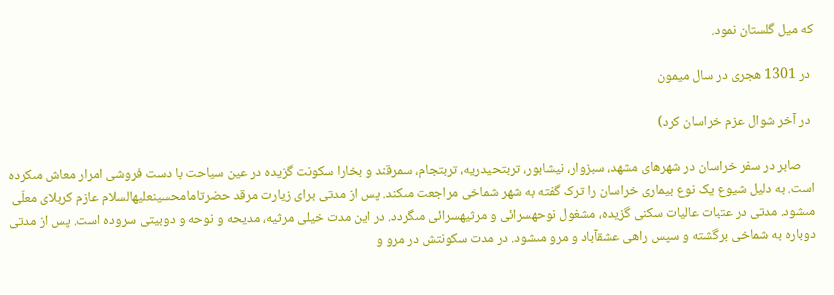که میل گلستان نمود.

 در 1301 هجرى در سال میمون

 در آخر شوال عزم خراسان کرد)

    صابر در سفر خراسان در شهرهاى مشهد، سبزوار، نیشابور، تربتحیدریه، تربتجام، سمرقند و بخارا سکونت گزیده در عین سیاحت با دست فروشى امرار معاش مىکرده است. به دلیل شیوع یک نوع بیمارى خراسان را ترک گفته به شهر شماخى مراجعت مىکند. پس از مدتى براى زیارت مرقد حضرتامامحسینعلیهالسلام عازم کربلاى معلّى مىشود. مدتى در عتبات عالیات سکنى گزیده، مشغول نوحهسرائى و مرثیهسرائى مىگردد. در این مدت خیلى مرثیه، مدیحه و نوحه و دوبیتى سروده است. پس از مدتى دوباره به شماخى برگشته و سپس راهى عشقآباد و مرو مىشود. در مدت سکونتش در مرو و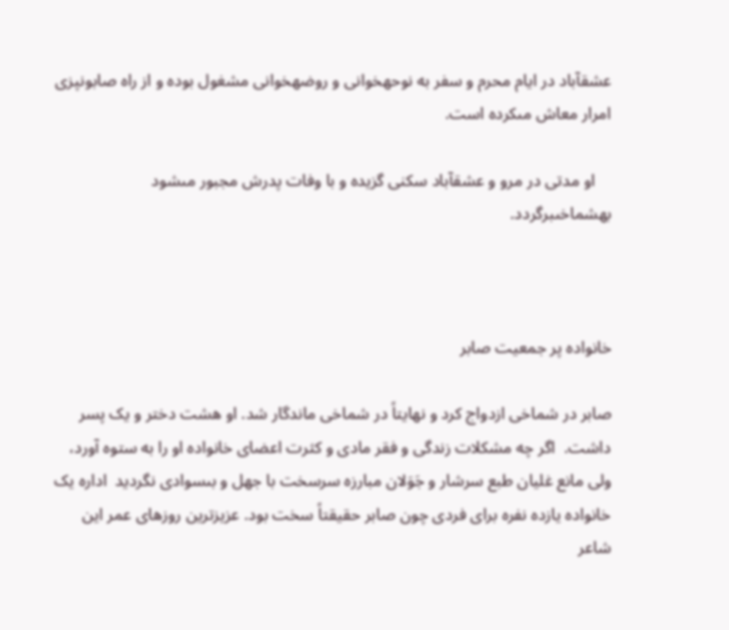عشقآباد در ایام محرم و سفر به نوحهخوانى و روضهخوانى مشغول بوده و از راه صابونپزى امرار معاش مىکرده است.

    او مدتى در مرو و عشقآباد سکنى گزیده و با وفات پدرش مجبور مىشود بهشماخىبرگردد.



خانواده پر جمعیت صابر

صابر در شماخى ازدواج کرد و نهایتاً در شماخى ماندگار شد. او هشت دختر و یک پسر داشت.  اگر چه مشکلات زندگى و فقر مادى و کثرت اعضاى خانواده او را به ستوه آورد، ولى مانع غلیان طبع سرشار و جَوَلان مبارزه سرسخت با جهل و بىسوادى نگردید  اداره یک خانواده یازده نفره براى فردى چون صابر حقیقتاً سخت بود. عزیزترین روزهاى عمر این شاعر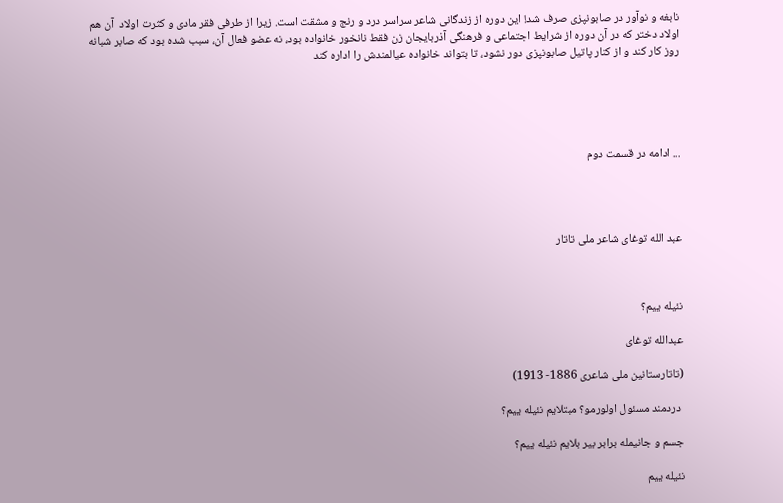نابغه و نوآور در صابونپزى صرف شد! این دوره از زندگانى شاعر سراسر درد و رنج و مشقت است. زیرا از طرفى فقر مادى و کثرت اولاد  آن هم اولاد دختر که در آن دوره از شرایط اجتماعى و فرهنگى آذربایجان زن فقط نانخور خانواده بود، نه عضو فعال آن، سبب شده بود که صابر شبانه روز کار کند و از کنار پاتیل صابونپزى دور نشود، تا بتواند خانواده عیالمندش را اداره کند





... ادامه در قسمت دوم




عبد الله توغای شاعر ملی تاتار



نئیله ییم؟

عبدالله توغای

(تاتارستانین ملی شاعری 1886- 1913)

 دردمند مسئول اولورمو؟ مبتلایم نئیله ییم؟

جسم و جانیمله برابر بیر بلایم نئیله ییم؟

نئیله ییم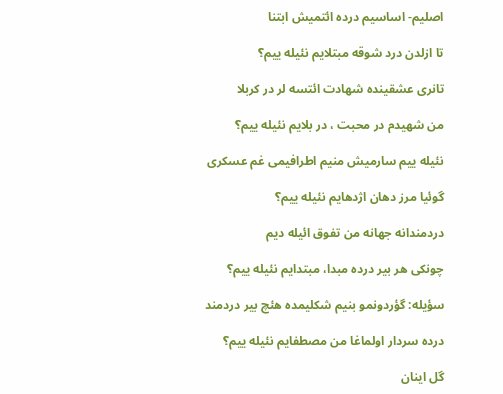اصلیم- اساسیم درده ائتمیش ابتنا

تا ازلدن درد شوقه مبتلایم نئیله ییم؟

تانری عشقینده شهادت ائتسه لر در کربلا

من شهیدم در محبت ، در بلایم نئیله ییم؟

نئیله ییم سارمیش منیم اطرافیمی غم عسکری

گوئیا مرز دهان اژدهایم نئیله ییم؟

دردمندانه جهانه من تفوق ائیله دیم

چونکی هر بیر درده مبدا، مبتدایم نئیله ییم؟

سؤیله: گؤردونمو بنیم شکلیمده هئچ بیر دردمند

درده سردار اولماغا من مصطفایم نئیله ییم؟

گل اینان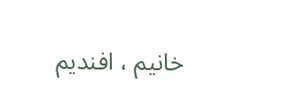خانیم ، افندیم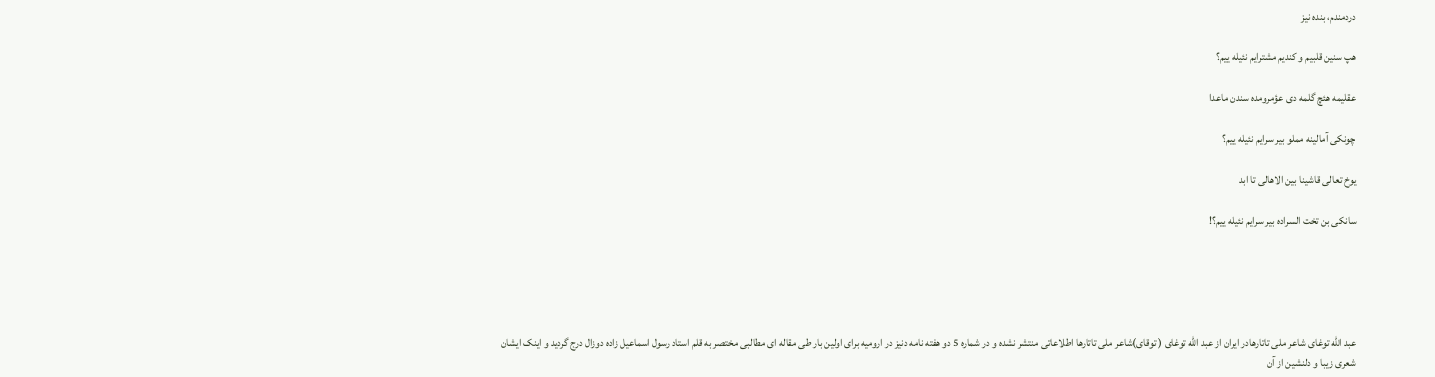دردمندم، بنده نیز

هپ سنین قلبیم و کندیم مشترایم نئیله ییم؟

عقلیمه هئچ گلمه دی عؤمرومده سندن ماعدا

چونکی آمالینه مملو بیر سرایم نئیله ییم؟

یوخ تعالی قاشینا بین الاهالی تا ابد

سانکی بن تخت السراده بیر سرایم نئیله ییم؟!





عبد الله توغای شاعر ملی تاتارهادر ایران از عبد الله توغای ( توقای)شاعر ملی تاتارها اطلاعاتی منتشر نشده و در شماره 5 دو هفته نامه دنیز در ارومیه برای اولین بار طی مقاله ای مطالبی مختصر به قلم استاد رسول اسماعیل زاده دوزال درج گردید و اینک ایشان شعری زیبا و دلنشین از آن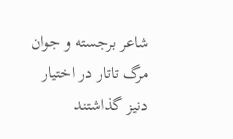شاعر برجسته و جوان مرگ تاتار در اختیار دنیز گذاشتند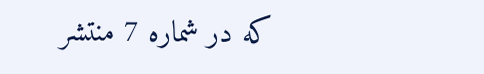که در شماره 7 منتشر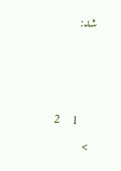شد:



   1   2      >